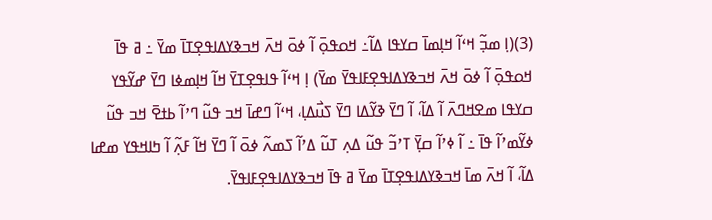(3)(ߊ߲ ߘߏ߲߬ ߞߵߊ߬ ߞߊ߲ߘߊ߫ ߛߌߟߊ ߡߊ߬߸ ߞߋߟߋ߲߫ ߊ߬ ߦߋ߫ ߞߍ߫ ߞߏߢߌߡߊߟߐ߲ߠߊ߫ ߘߌ߫ ߸ ߥ ߟߊ߫ ߞߋߟߋ߲߫ ߊ߬ ߦߋ߫ ߞߍ߫ ߞߏߢߌߡߊߟߐ߲ߓߊߟߌ߫ ߘߌ߫) ߊ߲ ߞߵߊ߬ ߟߊߟߐ߲ߠߌ߫ ߞߊ߬ ߞߊ߲ߘߦߊ ߣߌ߫ ߝߌ߬ߟߌ ߛߌߟߊ ߘߐߞߣߍ߫ ߊ߬ ߡߊ߬، ߊ߬ ߣߌ߫ ߢߌ߬ߡߊ ߣߌ߫ ߖߎ߯ߡߊ߲، ߞߵߊ߬ ߣߝߊ߫ ߞߏ ߟߎ߬ ߣߴߊ߬ ߕߙߐ߫ ߞߏ ߟߎ߬ ߦߌ߬ߘߴߊ߬ ߟߊ߫ ߸ ߊ߬ ߦߴߊ߬ ߛߌ߲߫ ߠߴߏ߬ ߟߎ߬ ߡߍ߲ ߠߎ߬ ߡߴߊ߬ ߖߘߍ߬ ߦߋ߫ ߊ߬ ߣߌ߫ ߞߊ߬ ߓߍ߲߬ ߊ߬ ߤߊߞߟߌ ߘߝߊ ߡߊ߬، ߊ߬ ߞߍ߫ ߘߊ߫ ߞߏߢߌߡߊߟߐ߲ߠߊ߫ ߘߌ߫ ߥ ߟߊ߫ ߞߏߢߌߡߊߟߐ߲ߓߊߟߌ߫.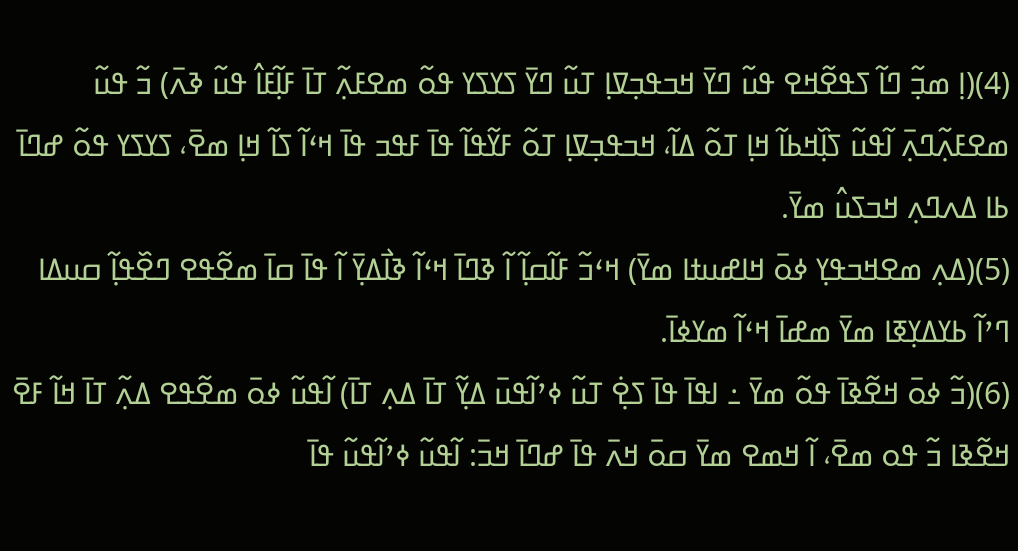(4)(ߊ߲ ߘߏ߲߬ ߣߊ߬ ߖߟߐ߬ߞߐ ߟߎ߬ ߣߌ߫ ߞߏߟߏ߲ߜߊ߲ ߠߎ߬ ߣߌ߫ ߖߌߖߌ ߟߋ߬ ߘߐߓߍ߲߬ ߠߊ߫ ߓߊ߲߬ߓߊ߮ ߟߎ߬ ߢߍ߫) ߏ߬ ߟߎ߬ ߘߐߓߍ߲߬ߣߍ߲߫ ߊ߬ߟߎ߬ ߖߊ߲߰ߞߕߊ߬ ߞߊ߲ ߠߋ߬ ߡߊ߬، ߞߏߟߏ߲ߜߊ߲ ߠߋ߬ ߓߌ߬ߟߊ߬ ߟߊ߫ ߓߟߏ ߟߊ߫ ߞߵߊ߬ ߖߊ߬ ߞߊ߲ ߘߐ߫، ߖߌߖߌ ߟߋ߬ ߝߣߊ߫ ߕߊ ߡߍߣߍ߲ ߞߏߖߎ߮ ߘߌ߫.
(5)(ߡߍ߲ ߘߐߞߏߟߌ߲ ߦߋ߫ ߞߊߝߎߙߊ ߘߌ߫) ߞߵߏ߬ ߓߊ߬ߛߊ߲߬ ߊ߬ ߢߣߊ߫ ߞߵߊ߬ ߢߊ߯ߡߌ߲߫ ߊ߬ ߟߊ߫ ߛߊ߫ ߘߐ߬ߟߐ ߣߐ߰ߟߊ߲߬ ߛߎߡߊ ߣߴߊ߬ ߕߌߡߌ߲ߧߊ ߘߌ߫ ߘߝߊ߫ ߞߵߊ߬ ߘߌߦߊ߫.
(6)(ߏ߬ ߦߋ߫ ߞߐ߬ߢߊ߫ ߟߋ߬ ߘߌ߫ ߸ ߊߟߊ߫ ߟߊ߫ ߖߐ߲߭ ߠߎ߬ ߦߴߊ߬ߟߎ߫ ߡߌ߲߬ ߠߊ߫ ߡߍ߲ ߠߊ߫) ߊ߬ߟߎ߬ ߦߋ߫ ߘߐ߬ߟߐ ߡߍ߲߬ ߠߊ߫ ߞߊ߬ ߓߐ߫ ߞߐ߬ߢߊ ߏ߬ ߟߋ ߘߐ߫، ߊ߬ ߞߘߐ ߘߌ߫ ߛߋ߫ ߞߍ߫ ߟߊ߫ ߝߣߊ߫ ߞߏ߫: ߊ߬ߟߎ߬ ߦߴߊ߬ߟߎ߬ ߟߊ߫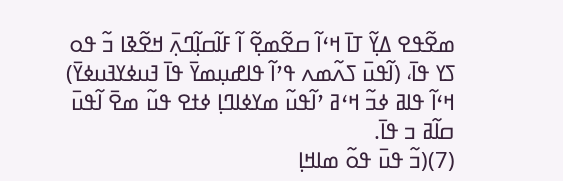ߘߐ߬ߟߐ ߡߌ߲߬ ߠߊ߫ ߞߵߊ߬ ߛߐ߬ߘߐ߲߬ ߊ߬ ߓߊ߬ߛߊ߲߬ߣߍ߲߫ ߞߐ߬ߢߊ ߏ߬ ߟߋ ߖߌ ߟߊ߫، (ߊ߬ߟߎ߫ ߖߍ߬ߘߍ ߟߴߊ߬ ߟߊߝߎ߲ߘߌ߫ ߟߊ߫ ߔߎߦߌߔߎߦߌ߫) ߞߵߊ߬ ߟߊߥ ߦߏ߬ ߞߵߥ ߴߊ߬ߟߎ߬ ߘߌߦߊߣߊ߲ ߦߙߐ ߟߎ߬ ߘߐ߫ ߊ߬ߟߎ߫ ߛߊ߬ߥ ߏ ߟߊ߫.
(7)(ߏ߬ ߟߎ߫ ߟߋ߬ ߘߊߞߊ߲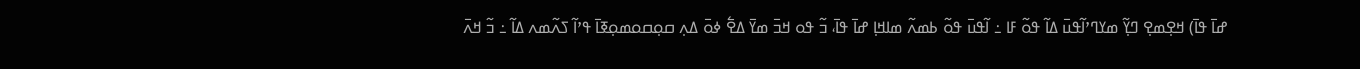ߝߊ߫ ߟߊ߫) ߞߐ߲ߘߐ߲ ߣߌ߲߬ ߘߌߣߴߊ߬ߟߎ߫ ߡߊ߬ ߟߋ߬ ߓߊ ߸ ߊ߬ߟߎ߫ ߟߋ߬ ߕߘߍ߬ ߘߊߞߊ߲ ߝߊ߫ ߟߊ߫، ߏ߬ ߟߋ ߞߏ߫ ߘߌ߫ ߡߐ߱ ߦߋ߫ ߡߍ߲ ߛߋ߲ߛߋߘߋ߲ߧߊ߫ ߟߴߊ߬ ߖߍ߬ߘߍ ߡߊ߬ ߸ ߏ߬ ߞߍ߫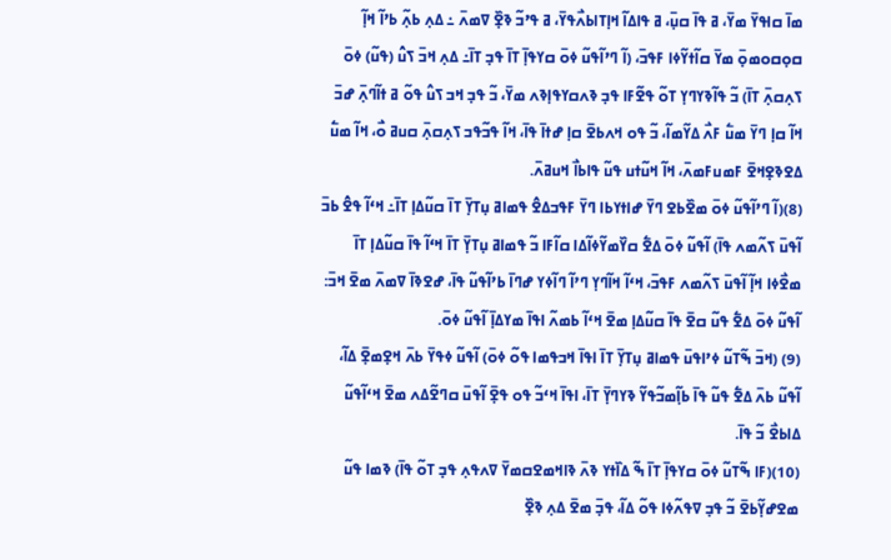ߘߊ߫ ߛߊߟߌ߫ ߘߌ߫، ߥ ߟߊ߫ ߛߎ߲߫، ߥ ߟߊߡߊ߬ ߞߊ߲ߠߊߕߍ߯ߟߌ߫، ߥ ߟߴߏ߬ ߢߐ߲߰ ߜߘߍ߫ ߸ ߡߍ߲ ߕߍ߲߬ ߕߴߊ߬ ߞߊ߲߬ ߛߋ߲ߛߋߘߋ߲߫ ߘߌ߫ ߛߊ߬ߙߌ߬ߦߊ ߓߟߏ߫، (ߊ߬ ߣߴߊ߬ߟߎ߬ ߦߋ߫ ߛߌߟߊ߲߫ ߠߊ߫ ߟߏ߲ ߠߊ߫߸ ߡߍ߲ ߞߏ߫ ߖߎ߮ (ߟߎ߬) ߦߋ߫ ߖߍ߲ߛߍ߲߫ ߠߊ߫) ߏ߬ ߟߊ߬ߢߌߣߌ߲ ߠߋ߬ ߟߐ߬ߓߊ ߟߏ߲ ߢߍߛߌߟߊ߲ߢߍ ߘߌ߫، ߏ߬ ߟߏ߲ ߞߏ ߖߎ߮ ߟߋ߬ ߥ ߙߊ߬ߣߍ߲߫ ߝߏ߫ ߞߊ߬ ߛߊ߲ ߣߌ߫ ߘߎ߱ ߓߍ߯ ߡߌ߬ߘߊ߬، ߏ߬ ߟߋ ߞߍߕߐ߫ ߛߊ߲ ߝߙߊ߫ ߟߊ߫، ߞߊ߬ ߟߏ߬ߟߏ ߖߍ߲ߛߍ߲߫ ߛߎߥ ߋ߯، ߞߊ߬ ߘߎ߱ ߡߐߢߐ߲ߞߐ߫ ߓߘߎߓߘߍ߫، ߞߊ߬ ߞߎ߬ߙߎ ߟߎ߬ ߟߊߕߊ߯ ߞߎߥߍ߫.
(8)(ߊ߬ ߣߴߊ߬ߟߎ߬ ߦߋ߫ ߘߐ߰ߕߐ ߣߌ߫ ߝߊߙߌߕߊ ߣߌ߫ ߓߟߏߡߐ߮ ߟߘߊߥ ߎ߲ߠߌ߲߫ ߠߊ߫ ߛߎ߬ߡߊ߲ ߠߊ߫߸ ߞߵߊ߬ ߟߐ߮ ߕߏ߫ ߊ߬ߟߎ߫ ߖߍ߬ߘߍ ߟߊ߫) ߊ߬ߟߎ߬ ߦߋ߫ ߡߐ߱ ߛߌ߰ߘߌ߬ߦߊ߬ߡߊ ߛߊ߬ߓߊ ߏ߬ ߟߘߊߥ ߎ߲ߠߌ߲߫ ߠߊ߫ ߞߵߊ߬ ߟߊ߫ ߛߎ߬ߡߊ߲ ߠߊ߫ ߘߐ߯ߦߊ ߞߊ߲߬ ߊ߬ߟߎ߫ ߖߍ߬ߘߍ ߓߟߏ߫، ߞߵߊ߬ ߞߊ߬ߣߌ߲ ߣߴߊ߬ ߣߊ߬ߦߌ ߝߣߊ߫ ߕߴߊ߬ߟߎ߬ ߟߊ߫، ߝߐߢߊ߫ ߜߘߍ߫ ߘߐ߫ ߞߏ߫: ߊ߬ߟߎ߬ ߦߋ߫ ߡߐ߱ ߟߎ߬ ߛߐ߫ ߟߊ߫ ߛߎ߬ߡߊ߲ ߘߐ߫ ߞߵߊ߬ ߕߘߍ߬ ߊߟߊ߫ ߘߌߡߊ߲߫ ߊ߬ߟߎ߬ ߦߋ߫.
(9) (ߞߏ߫ ߒ߬ߠߎ߬ ߦߴߊߟߎ߫ ߟߘߊߥ ߎ߲ߠߌ߲߫ ߠߊ߫ ߊߟߊ߫ ߞߏߟߘߊ ߟߋ߬ ߦߋ߫) ߊ߬ߟߎ߬ ߦߟߌ߫ ߕߍ߫ ߞߐ߲ߘߐ߲߫ ߡߊ߬، ߊ߬ߟߎ߬ ߕߍ߫ ߡߐ߱ ߟߎ߬ ߟߊ߫ ߕߊ߲߬ߘߏ߬ߟߌ߬ ߢߌߣߌ߲߫ ߠߊ߫، ߊߟߊ߫ ߞߵߏ߬ ߟߋ ߟߐ߲߫ ߊ߬ߟߎ߫ ߛߣߐ߬ߡߍ ߘߐ߫ ߞߵߊ߬ߟߎ߬ ߡߊߕߐ߯ ߏ߬ ߟߊ߫.
(10)(ߓߊ ߒ߬ߠߎ߬ ߦߋ߫ ߛߌߟߊ߲߫ ߠߊ߫ ߒ߬ ߡߊ߰ߙߌ ߢߍ߫ ߢߊߞߘߐߛߘߌ߫ ߜߍߟߍ߲ ߟߏ߲ ߠߋ߬ ߟߊ߫) ߢߘߊ ߟߎ߬ ߘߐߝߌ߲߬ߕߐ߫ ߏ߬ ߟߏ߲ ߜߟߍ߬ߦߊ ߟߋ߬ ߡߊ߬، ߟߏ߲߫ ߘߐ߫ ߡߍ߲ ߢߐ߲߰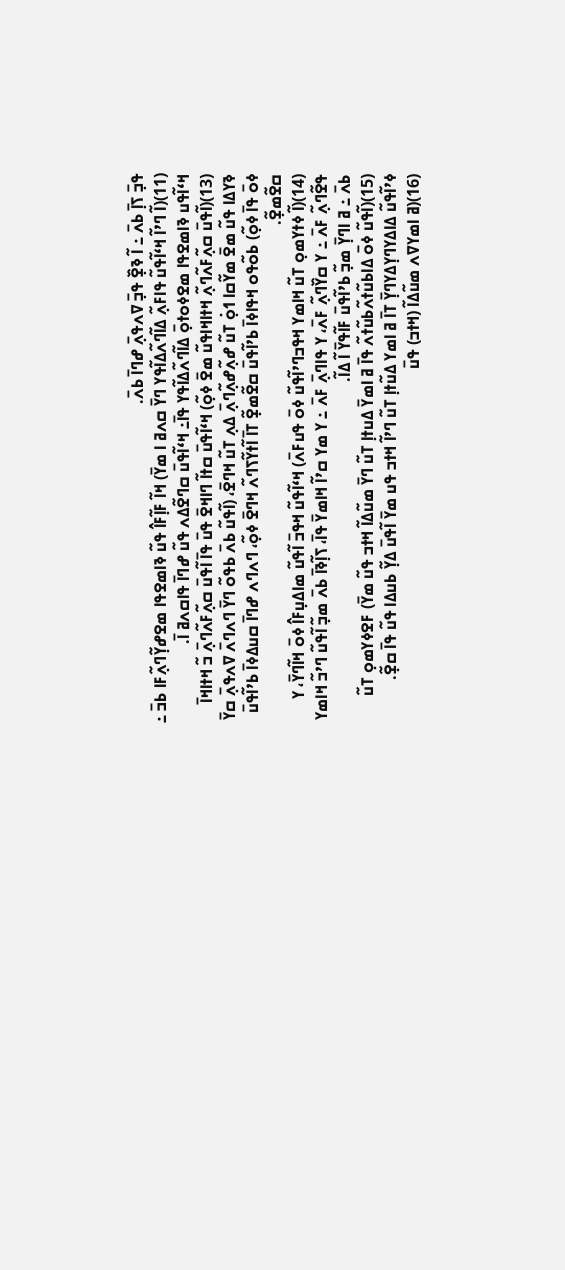ߟߏ߲߫ ߖߊ߲߫ ߕߍ߫ ߸ ߊ߬ ߢߐ߲߰ ߟߏ߲߫ ߜߍߟߍ߲߫ ߝߣߊ߫ ߕߍ߫.
(11)(ߊ߬ ߣߴߊ߬ ߞߵߊ߬ߟߎ߬ ߟߊߓߍ߲߬ ߡߊ߬ߣߍ߬ߡߊ߬ߟߌ ߣߌ߫ ߛߍߥ ߊ ߘߌ߫) ߞߊ߬ ߓߊ߲߬ߓߊ߮ ߟߎ߬ ߢߊߘߐߟߊ ߘߐߝߌ߲߬ߣߍ߲߬ߓߊ ߕߏ߫ ߸ ߞߵߊ߬ߟߎ ߢߊߘߐߟߊ ߘߐߦߋߙߋ߲߫ ߡߊ߬ߣߍ߬ߡߊ߬ߟߌ ߟߊ߫߸ ߞߵߊ߬ߟߎ߫ ߛߣߐ߬ߡߍ ߟߎ߬ ߝߣߊ߫ ߟߊߛߍߥ ߊ߫.
(13)(ߊ߬ߟߎ߫ ߛߍ߲߬ߓߍ߬ߣߍ߲߬ ߞߙߊߞߊߟߎ߬ ߘߐ߫ ߦߋ߲߬) ߞߵߊ߬ߟߎ߫ ߛߙߊ߬ ߣߊߞߐ߫ ߟߎ߫ ߟߊ߫ ߊ߬ߟߎ߫ ߛߍ߲߬ߓߍ߬ߣߍ߲߫ ߏ߬ ߞߙߊߞߊ߫ ߢߌߡߊ ߟߎ߬ ߘߐ߫ ߘߌ߬ߛߊ ߗߋ߲߭ ߠߎ߬ ߝߍ߲߬ߝߍ߲߬ߣߍ߲߫ ߡߍ߲ ߠߎ߬ ߞߣߐ߫، (ߊ߬ߟߎ߬ ߕߍ߫ ߕߟߋ߬ ߣߌ߫ ߣߍߣߍ߫ ߜߍߟߍ߲߫ ߛߌ߫ ߦߋ߫ ߟߊ߫ ߦߋ߲߬) ߕߋ߬ߟߋ ߞߟߊߦߊ߫ ߕߴߊ߬ߟߎ߫ ߛߐ߬ߘߐ߲߬ ߠߊ߫ ߊ߬ߙߌ߬ߖߣߍ߬ ߞߣߐ߫ ߦߋ߲߬، ߣߍߣߍ ߝߣߊ߫ ߛߎߡߦߊ߫ ߕߴߊ߬ߟߎ߫ ߛߐ߬ߘߐ߲߬.
(14)(ߊ߬ ߦߙߌߘߋ߲ ߠߎ߬ ߞߊߘߌ ߞߟߏߣߴߊ߬ߟߎ߬ ߦߋ߫ ߟߎߓߍ߫) ߞߵߊ߬ߟߎ߬ ߞߟߏ߫ ߊ߬ߟߎ߬ ߘߊߡߎ߲ߓߊ߮ ߦߋ߫ ߞߊ߬ߣߌ߫، ߌ ߟߐ߬ߣߍ߲߬ ߓߍ߫ ߸ ߌ ߛߌ߰ߣߍ߲߬ ߓߍ߫، ߌ ߟߊߣߍ߲߫ ߓߍ߫ ߸ ߌ ߘߌ ߛߴߊ߬ ߞߊߘߌ߫ ߟߊ߫، ߖߊ߲߬ߢߊ߫ ߕߍ߫ ߘߏ߲߬ ߊ߬ߟߎ߬ ߣߴߏ߬ ߞߊߘߌ ߕߍ߫ ߸ ߥ ߊߣߌ߲߫ ߘߏ߲߬ ߕߴߊ߬ߟߎ߫ ߓߊ߬ߟߌ߫ ߊ߬ ߡߊ߬.
(15)(ߊ߬ߟߎ߬ ߦߋ߫ ߡߊߕߎ߬ߙߍ߬ߕߎ߬ߙߍ߬ ߟߊ߫ ߥ ߊߘߌ߫ ߡߎߙߊ߲ ߠߎ߬ ߣߌ߫ ߘߎ߬ߡߊ߬ ߞߙߏ ߟߎ߬ ߘߌ߫) ߓߐߦߌߘߋ߲ ߠߎ߬ ߦߴߊ߬ߟߎ߬ ߡߊߡߌߣߌ߲ߡߌߣߌ߲߫ ߠߊ߫ ߥ ߊߘߌ ߡߎ߬ߙߊ߲ ߠߎ߬ ߣߴߊ߬ ߞߙߏ ߟߎ ߘߌ߫ ߊ߬ߟߎ߫ ߡߌ߲߬ ߕߎߡߊ ߟߎ߬ ߟߊ߫ ߛߐ߲߬.
(16)(ߥ ߊߘߌߜߍ ߘߎ߬ߡߊ߬ (ߞߙߏ) ߟߎ߫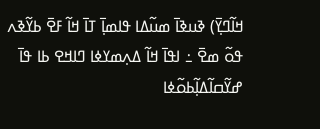ߞߊ߬ߣߌ߲߫) ߢߎߢߊ߫ ߘߎ߬ߡߊ ߟߊߘߊ߲߫ ߠߊ߫ ߞߊ߬ ߓߐ߫ ߕߌ߬ߢߍ ߟߋ߬ ߘߐ߫ ߸ ߊߟߊ߫ ߞߊ߬ ߡߍ߲ߘߌߦߊ ߣߊߞߐ ߕߊ ߟߊ߫ ߝߌ߬ߛߊ߬ߡߊ߲߬ߕߋ߬ߦߊ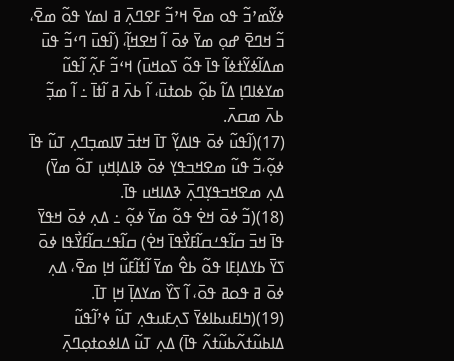ߦߌ߬ߘߴߏ߬ ߟߋ ߘߐ߫ ߞߴߏ߬ ߓߐߣߍ߲߫ ߥ ߊߘߌ ߟߋ߬ ߘߐ߫، ߏ߬ ߞߣߐ߫ ߝߋ߲ ߘߌ߫ ߦߋ߫ ߊ߬ ߞߐߞߊ߲߬، (ߊ߬ߟߎ߫ ߣߵߏ߬ ߟߎ߫ ߘߡߊ߬ߦߌ߬ߙߦߊ߬ ߟߊ߫ ߟߋ߬ ߖߋߞߎ߫) ߞߵߏ߬ ߓߍ߲߬ ߊ߬ߟߎ߬ ߘߌߦߊߣߊ߲ ߡߊ߬ ߕߋ߲߬ ߕߋߙߎ߫، ߊ߬ ߕߍ߫ ߥ ߊ߬ߙߊ߫ ߸ ߊ߬ ߘߏ߲߬ ߕߍ߫ ߘߛߍ߫.
(17)(ߊ߬ߟߎ߬ ߦߋ߫ ߟߊߡߌ߲߬ ߠߊ߫ ߞߙߏ߫ ߜߊߘߏ߲ߣߍ߲ ߠߎ߬ ߟߊ߫ ߦߋ߲߬،ߏ߬ ߟߎ߬ ߘߐߞߏߟߌ߲ ߦߋ߫ ߢߊߡߊ߲ߞߎ߲ ߠߋ߬ ߘߌ߫) ߡߍ߲ ߘߐߞߏߟߌ߲ߣߍ߲߫ ߢߡߊߞߎ ߟߊ߫.
(18)(ߏ߬ ߦߋ߫ ߞߐ߭ ߟߋ߬ ߘߌ߫ ߦߋ߲߬ ߸ ߡߍ߲ ߦߋ߫ ߞߟߌ߫ ߟߊ߫ ߞߏ߫ ߛߊ߬ߟߑߛߊ߬ߓߌ߯ߟߊ߫ ߞߐ߭) ߛߊ߬ߟߑߛߊ߬ߓߌ߯ߟߊ ߦߋ߫ ߖߌ߫ ߕߌߡߊ߲ߓߊ ߟߋ߬ ߕߐ߮ ߘߌ߫ ߊ߬ߙߊ߬ߓߎ߬ ߞߊ߲ ߘߐ߫، ߡߍ߲ ߦߋ߫ ߥ ߟߋߥ ߟߋ߫، ߊ߬ ߖߌ߰ ߘߌߡߊ߲߫ ߞߊ߲ ߠߊ߫.
(19)(ߤߊߓߎߕߊߦߌ߫ ߖߍ߲ߓߎߟߍ߲ ߠߎ߬ ߦߴߊ߬ߟߎ߬ ߡߊߕߎ߬ߙߍ߬ߕߎ߬ߙߍ߬ ߟߊ߫) ߡߍ߲ ߠߎ߬ ߡߊߦߋߙߋ߲ߣߍ߲߫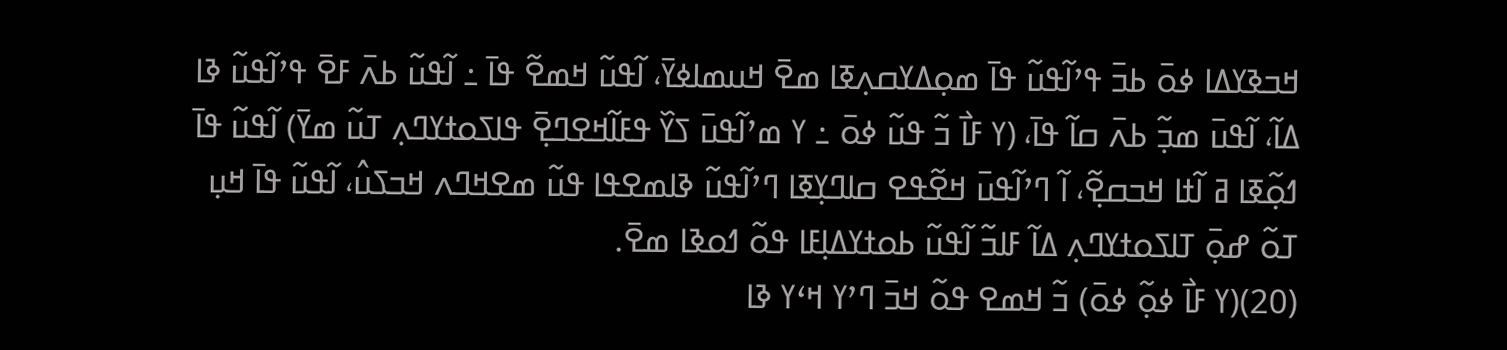ߞߏߢߌߡߊ ߦߋ߫ ߕߏ߫ ߟߴߊ߬ߟߎ߬ ߟߊ߫ ߘߋ߲ߡߌߛߍ߲ߧߊ ߘߐ߫ ߞߎߘߊߦߌ߫، ߊ߬ߟߎ߬ ߞߘߐ߬ ߟߊ߫ ߸ ߊ߬ߟߎ߬ ߕߍ߫ ߓߐ߫ ߟߴߊ߬ߟߎ߬ ߢߊ ߡߊ߬، ߊ߬ߟߎ߫ ߘߏ߲߬ ߕߍ߫ ߛߊ߬ ߟߊ߫، (ߌ ߓߊ߯ ߏ߬ ߟߎ߬ ߦߋ߫ ߸ ߌ ߘߴߊ߬ߟߎ߫ ߖߌ߰ ߟߓߊ߬ߞߐߣߐ߲߫ ߟߊߖߋߙߌߣߍ߲ ߠߎ߬ ߘߌ߫) ߊ߬ߟߎ߬ ߟߊ߫ ߗߋ߲߬ߧߊ ߥ ߊ߬ߙߊ ߞߏߛߐ߲߬، ߊ߬ ߣߴߊ߬ߟߎ߫ ߞߐ߬ߟߐ ߛߊߣߌ߲ߧߊ ߣߴߊ߬ߟߎ߬ ߢߊߘߐߟߊ ߟߎ߬ ߘߐߞߣߍ ߞߏߖߎ߮، ߊ߬ߟߎ߬ ߟߊ߫ ߞߎ߲ ߠߋ߬ ߝߋ߲߫ ߠߊߖߋߙߌߣߍ߲ ߡߊ߬ ߓߊߏ߬ ߊ߬ߟߎ߬ ߕߋߙߌߡߊ߲ߓߊ ߟߋ߬ ߗߋߢߊ ߘߐ߫.
(20)(ߌ ߓߊ߯ ߦߋ߲߬ ߦߋ߫) ߏ߬ ߞߘߐ ߟߋ߬ ߞߏ߫ ߣߴߌ ߞߵߌ ߢߊ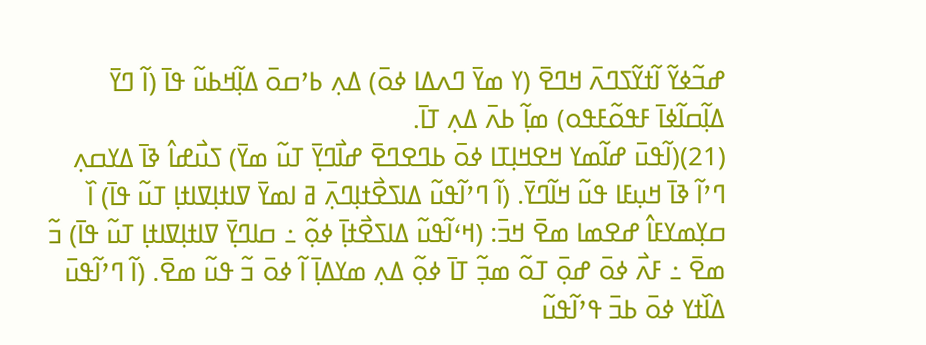ߝߏ߬ߦߌ߬ ߊ߬ߙߌ߬ߖߣߍ߫ ߞߣߐ߫ (ߌ ߘߌ߫ ߣߍߡߊ ߦߋ߫) ߡߍ߲ ߕߴߛߋ߫ ߡߊ߲߬ߞߕߎ߬ ߟߊ߫ (ߊ߬ ߣߌ߫ ߡߊ߲߬ߛߊ߬ߦߊ߫ ߓߟߋ߬ߓߟߋ) ߘߊ߲߬ ߕߍ߫ ߡߍ߲ ߠߊ߫.
(21)(ߊ߬ߟߎ߫ ߝߊ߬ߘߌ ߞߐߞߊ߲ߠߊ ߦߋ߫ ߕߣߐߣߐ߫ ߝߊ߯ߣߌ߲߫ ߠߎ߬ ߘߌ߫) ߖߎ߯ߝߊ߮ ߢߊ߫ ߡߌߛߍ߲ ߣߴߊ߬ ߢߊ߫ ߞߎ߲ߓߊ ߟߎ߬ ߞߊ߬ߣߌ߫. (ߊ߬ ߣߴߊ߬ߟߎ߬ ߡߊߖߐ߯ߙߊ߲ߣߍ߲߫ ߥ ߊߘߌ߫ ߜߊߙߊ߲ߜߊߙߊ߲ ߠߎ߬ ߟߊ߫) ߊ߰ ߛߌ߲ߘߌߓߊ߮ ߝߐߘߊ ߘߐ߫ ߞߏ߫: (ߞߵߊ߬ߟߎ߬ ߡߊߖߐ߯ߙߊ߲߫ ߦߋ߲߬ ߸ ߛߊߣߌ߲߫ ߜߊߙߊ߲ߜߊߙߊ߲ ߠߎ߬ ߟߊ߫) ߏ߬ ߘߐ߫ ߸ ߓߍ߯ ߦߋ߫ ߝߋ߲߫ ߠߋ߬ ߘߏ߲߬ ߠߊ߫ ߦߋ߲߬ ߡߍ߲ ߘߌߡߊ߲߫ ߊ߬ ߦߋ߫ ߏ߬ ߟߎ߬ ߘߐ߫. (ߊ߬ ߣߴߊ߬ߟߎ߫ ߡߊ߰ߙߌ ߦߋ߫ ߕߏ߫ ߟߴߊ߬ߟߎ߬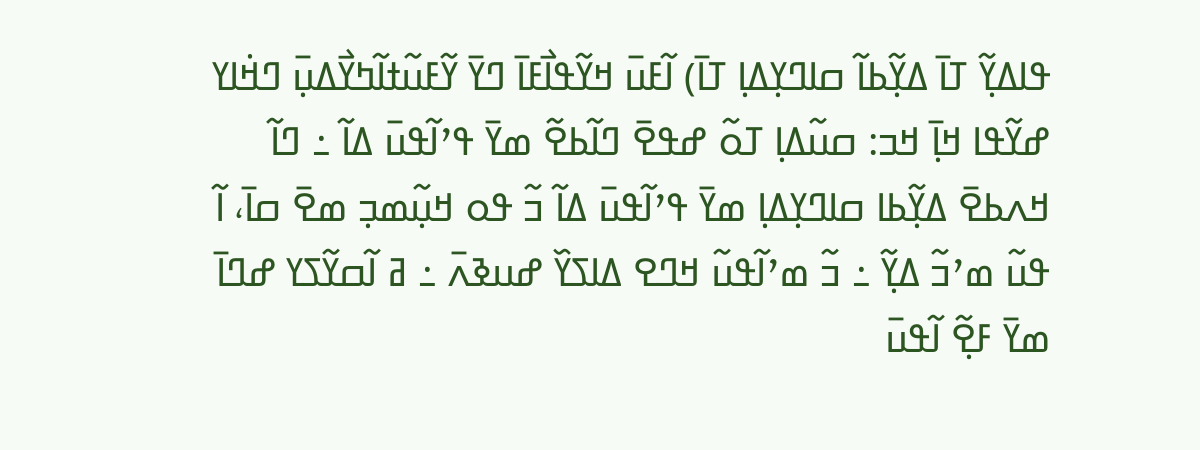ߟߊߡߌ߲߬ ߠߊ߫ ߡߌ߲߬ߕߊ߬ ߛߊߣߌ߲ߡߊ߲ ߠߊ߫) ߊ߬ߓߎ߫ ߞߌ߬ߟߊ߯ߓߊ߫ ߣߌ߫ ߌ߬ߓߎ߬ߙߊ߬ߤߌ߯ߡߎ߲߫ ߣߞ߭ߊߌ ߝߌ߬ߟߊ ߞߊ߲߫ ߞߏ: ߛߎ߬ߡߊ߲ ߠߋ߬ ߝߟߐ߫ ߣߊ߬ߕߐ߬ ߘߌ߫ ߟߴߊ߬ߟߎ߫ ߡߊ߬ ߸ ߣߊ߬ ߞߍߕߐ߫ ߡߌ߲߬ߕߊ ߛߊߣߌ߲ߡߊ߲ ߘߌ߫ ߟߴߊ߬ߟߎ߫ ߡߊ߬ ߏ߬ ߟߋ ߞߎ߲߬ߘߏ߲ ߘߐ߫ ߛߊ߫، ߊ߬ ߟߎ߬ ߘߴߏ߬ ߡߌ߲߬ ߸ ߏ߬ ߘߴߊ߬ߟߎ߬ ߞߣߐ ߡߊߖߌ߰ ߝߎߢߍ߫ ߸ ߥ ߊ߬ߛߌ߬ߖߌ ߝߣߊ߫ ߘߌ߫ ߓߐ߲߬ ߊ߬ߟߎ߫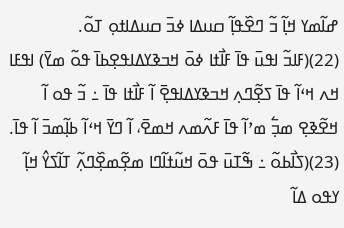ߝߊ߬ߘߌ ߞߊ߲߬ ߏ߬ ߣߐ߰ߟߊ߲߬ ߛߎߡߊ ߦߏ߫ ߛߎߡߊߙߋ߲ ߠߋ߬.
(22)(ߓߊߏ߬ ߊߟߎ߫ ߟߊ߫ ߓߊ߯ߙߊ ߦߋ߫ ߞߏߢߌߡߊߟߐ߲ߕߊ߫ ߟߋ߬ ߘߌ߫) ߊߟߓߊ ߞߍ ߞߵߊ߬ ߟߊ߫ ߖߐ߲߬ߣߍ߲ ߞߏߢߌߡߊߟߐ߲߫ ߊ߬ ߓߊ߯ߙߊ ߟߊ߫ ߸ ߏ߬ ߟߋ ߊ߬ ߞߐ߬ߢߐ߲ ߘߏ߲߱ ߘߴߊ߬ ߟߊ߫ ߓߍ߬ߘߍ ߞߘߐ߫، ߊ߬ ߣߌ߫ ߞߵߊ߬ ߕߊ߲߬ߘߏ߫ ߊ߬ ߟߊ߫.
(23)(ߖߊ߯ߕߋ߬ ߸ ߒ߬ߠߎ߫ ߟߋ߫ ߞߎ߬ߙߊ߬ߣߊ ߘߐ߲߬ߘߐ߲߰ߣߍ߲߬ ߠߊ߬ߖߌ߮ ߞߊ߲߬ ߌߟߋ ߡߊ߬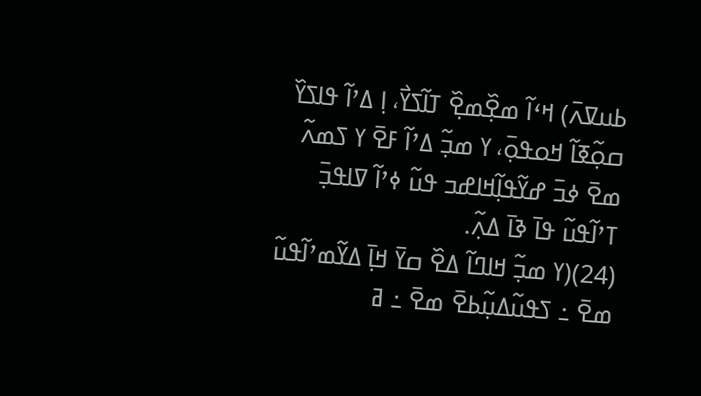ߕߎߜߍ߫) ߞߵߊ߬ ߘߐ߲߰ߘߐ߲߰ ߠߊ߬ߖߌ߯، ߊ߲ ߡߴߊ߬ ߟߊߖߌ߰ ߛߋ߲߬ߧߊ߬ ߞߋߟߋ߲߫، ߌ ߘߏ߲߬ ߡߴߊ߬ ߓߐ߫ ߌ ߖߘߍ߬ ߘߐ߫ ߦߏ߫ ߝߌ߬ߟߊ߲߬ߞߊߝߏ ߟߎ߬ ߦߴߊ߬ ߜߊߟߏ߲߫ ߠߴߊ߬ߟߎ߬ ߟߊ߫ ߢߊ߫ ߡߍ߲߬.
(24)(ߌ ߘߏ߲߬ ߞߊߣߊ߬ ߡߐ߰ ߛߌ߫ ߞߊ߲߫ ߡߌ߬ߘߴߊ߬ߟߎ߬ ߘߐ߫ ߸ ߖߟߎ߬ߡߎ߲߬ߕߐ߫ ߘߐ߫ ߸ ߥ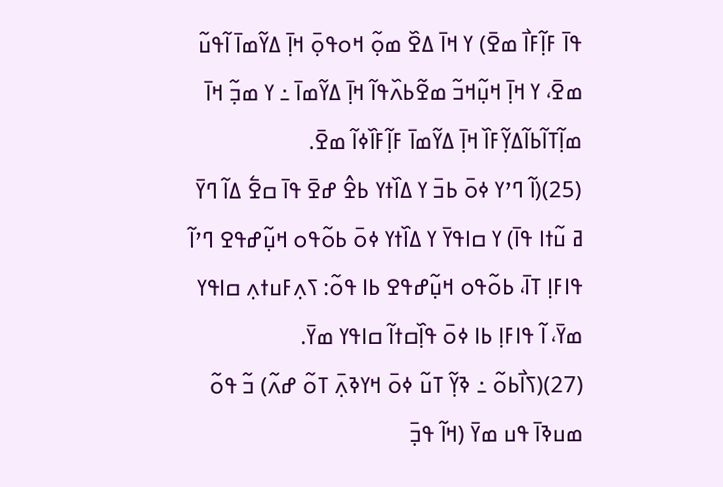ߟߊ߫ ߓߊ߲߬ߓߊ߯ ߘߐ߫) ߌ ߞߊ߫ ߡߐ߰ ߘߋ߲߬ ߞߋߟߋ߲߫ ߞߊ߲߫ ߡߌ߬ߘߊ߫ ߊ߬ߟߎ߬ ߘߐ߫، ߌ ߞߊ߲߫ ߞߎ߲߬ߞߏ߬ ߘߐ߬ߕߍ߰ߟߊ߬ ߞߊ߲߫ ߡߌ߬ߘߊ߫ ߸ ߌ ߘߏ߲߬ ߞߊ߫ ߘߊ߲߬ߠߊ߬ߕߊ߬ߡߌ߲߬ߓߊ߰ ߞߊ߲߫ ߡߌ߬ߘߊ߫ ߓߊ߲߬ߓߊ߰ߦߊ߬ ߘߐ߫.
(25)(ߊ߬ ߣߴߌ ߦߋ߫ ߕߏ߫ ߌ ߡߊ߰ߙߌ ߕߐ߮ ߝߐ߫ ߟߊ߫ ߛߐ߱ ߡߊ߬ ߣߌ߫ ߥ ߎ߬ߙߊ ߟߊ߫) ߌ ߛߊߟߌ߫ ߌ ߡߊ߰ߙߌ ߦߋ߫ ߕߋ߬ߟߋ ߞߎ߲߬ߝߟߐ ߣߴߊ߬ ߟߊߓߊ߲ ߠߊ߫، ߕߋ߬ߟߋ ߞߎ߲߬ߝߟߐ ߕߊ ߟߋ߬: ߖߍ߲ߓߎߙߍ߲ ߛߊߟߌ ߘߌ߫، ߊ߬ ߟߊߓߊ߲ ߕߊ ߦߋ߫ ߟߊ߲߰ߛߙߊ߬ ߛߊߟߌ ߘߌ߫.
(27)(ߖߊ߯ߕߋ߬ ߸ ߢߌ߲߬ ߠߎ߬ ߦߋ߫ ߞߌߢߍ߲߫ ߠߋ߬ ߝߍ߬) ߏ߬ ߟߋ߬ ߘߎߢߊ߫ ߟߎ ߘߌ߫ (ߞߊ߬ ߟߏ߲߫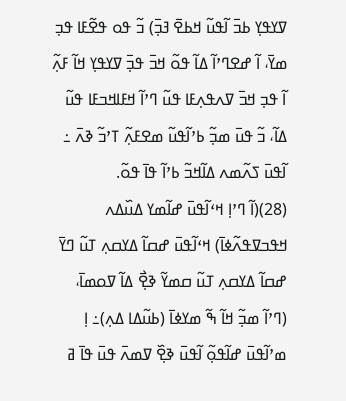ߜߌߟߌ߲ ߕߏ߫ ߊ߬ߟߎ߬ ߞߕߐ߫ ߔߏ߲߫) ߏ߬ ߟߋ ߟߐ߬ߓߊ ߟߏ߲ ߘߌ߫، ߊ߬ ߝߐߣߴߊ߬ ߡߊ߬ ߟߋ߬ ߞߏ߫ ߟߏ߲߫ ߜߌߟߌ߲ ߞߊ߬ ߓߍ߲߬ ߊ߬ ߟߏ߲ ߞߏ߫ ߜߍߟߍ߲ߓߊ ߟߎ߬ ߣߴߊ߬ ߞߓߊߞߏߓߊ ߟߎ߬ ߡߊ߬، ߏ߬ ߟߎ߫ ߘߏ߲߬ ߕߴߊ߬ߟߎ߬ ߘߐߓߍ߲߬ ߠߴߏ߬ ߢߍ߫ ߸ ߊ߬ߟߎ߫ ߖߍ߬ߘߍ ߡߊ߬ߞߏ߬ ߕߴߊ߬ ߟߊ߫ ߟߋ߬.
(28)(ߊ߬ ߣߴߊ߲ ߞߵߊ߬ߟߎ߫ ߝߊ߬ߘߌ ߡߎ߰ߡߍ ߞߟߏߜߟߍ߬ߦߊ߫) ߞߵߊ߬ߟߎ߫ ߝߛߊ߬ ߡߌߛߍ߲ ߠߎ߬ ߣߌ߫ ߝߛߊ߬ ߡߌߛߍ߲ ߠߎ߬ ߛߘߌ߬ ߢߐ߲߯ ߡߊ߬ ߜߋߘߊ߫، (ߣߴߊ߬ ߘߏ߲߬ ߞߊ߬ ߒ߬ ߘߌߦߊ߫ (ߕߎ߬ߡߊ ߡߍ߲)߸ ߊ߲ ߘߴߊ߬ߟߎ߫ ߝߊ߬ߟߋ߲߬ ߊ߬ߟߎ߫ ߢߐ߲߰ ߜߘߍ߫ ߟߎ߫ ߟߊ߫ ߥ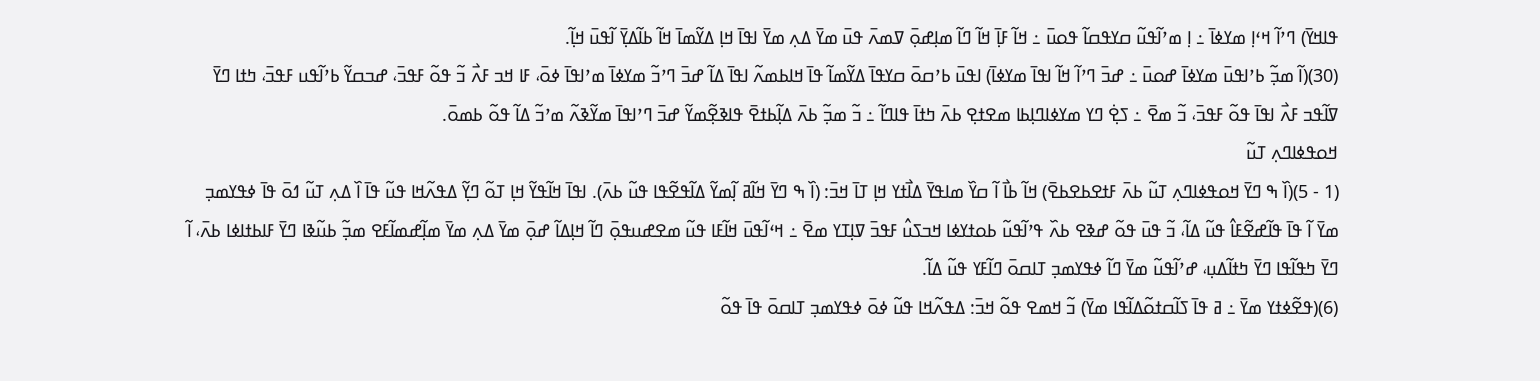ߟߊߞߌ߫) ߣߴߊ߬ ߞߵߊ߲ ߘߌߦߊ߫ ߸ ߊ߲ ߘߴߊ߬ߟߎ߬ ߛߌߟߛߊ߬ ߟߋߎ߫ ߸ ߞߊ߬ ߓߊ߲߫ ߞߊ߬ ߣߊ߬ ߘߊ߲ߝߋ߲߫ ߜߘߍ߫ ߟߎ߫ ߘߌ߫ ߡߍ߲ ߘߌ߫ ߊߟߊ߫ ߞߊ߲ ߡߌ߬ߘߊ߫ ߞߊ߬ ߕߊ߬ߡߌ߲߫ ߊ߬ߟߎ߫ ߞߊ߲߬.
(30)(ߊ߬ ߘߏ߲߬ ߕߴߊߟߎ߫ ߘߌߦߊ߫ ߝߋߎ߫ ߸ ߝߏ߫ ߣߴߊ߬ ߞߊ߬ ߊߟߊ߫ ߘߌߦߊ߫) ߊߟߎ߫ ߕߴߛߋ߫ ߛߌߟߊ߫ ߡߌ߬ߘߊ߬ ߟߊ߫ ߞߊߕߘߍ߬ ߊߟߊ߫ ߡߊ߬ ߝߏ߫ ߣߴߏ߬ ߘߌߦߊ߫ ߘߴߊߟߊ߫ ߦߋ߫، ߓߊ ߞߏ ߓߍ߯ ߏ߬ ߟߋ߬ ߓߟߏ߫، ߝߏߛߌ߬ ߕߴߊ߬ߟߎ ߓߟߏ߫، ߤߙߊ ߣߌ߫ ߜߊ߬ߟߏ ߓߍ߯ ߊߟߊ߫ ߟߋ߬ ߓߟߏ߫، ߏ߬ ߘߐ߫ ߸ ߖߐ߲߭ ߣߌ ߘߌߦߊߣߊ߲ߕߊ ߘߐߙߐ߲ ߕߍ߫ ߤߙߊ߫ ߟߊߣߊ߬ ߸ ߏ߬ ߘߏ߲߬ ߕߍ߫ ߡߊ߲߬ߕߙߐ߫ ߟߊߢߐ߲߬ߘߌ߬ ߝߏ߫ ߣߴߊߟߊ߫ ߘߌ߬ߢߍ߬ ߘߴߏ߬ ߡߊ߬ ߟߋ߬ ߕߘߋ߫.
ߞߋߟߦߊߣߍ߲ ߠߎ߬
(1 - 5)(ߊ߰ ߒ ߣߌ߫ ߞߋߟߦߊߣߍ߲ ߠߎ߬ ߕߍ߫ ߓߙߐߕߐߕߐ߫) ߞߊ߬ ߕߊ߯ ߊ߬ ߛߌ߰ ߘߊߟߌ߫ ߡߊ߯ߙߌ ߞߊ߲ ߠߊ߫ ߞߏ߫: (ߊ߰ ߒ ߣߌ߫ ߞߊ߬ߥ ߊ߲߬ߘߌ߬ ߡߊ߬ߟߐ߬ߟߊ ߟߎ߬ ߕߍ߫). ߊߟߊ߫ ߞߊ߬ߟߌ߬ ߞߊ߲ ߠߋ߬ ߣߌ߲߬ ߡߟߍ߬ߞߊ ߟߎ߬ ߟߊ߫ ߊ߰ ߡߍ߲ ߠߎ߬ ߗߋ߫ ߟߊ߫ ߦߟߌߘߏ߲ ߘߌ߫ ߊ߬ ߟߊ߫ ߟߊ߬ߝߐ߬ߓߊ߮ ߟߎ߬ ߡߊ߬، ߏ߬ ߟߎ߫ ߟߋ߬ ߝߢߐ ߕߍ߰ ߟߴߊ߬ߟߎ߬ ߕߋߙߌߦߊ ߞߏߖߎ߮ ߓߟߏ߫ ߜߊ߲ߠߌ ߘߐ߫ ߸ ߞߵߊ߬ߟߎ߫ ߞߊ߬ߓߊ ߟߎ߬ ߘߐߝߎߟߋ߲߫ ߣߊ߬ ߞߊ߲ߡߊ߬ ߝߋ߲߫ ߘߌ߫ ߡߍ߲ ߘߌ߫ ߘߊ߲߬ߝߘߊ߬ߓߐ ߘߏ߲߬ ߕߎ߬ߢߊ ߣߌ߫ ߓߊߕߙߊߦߊ ߕߍ߫، ߊ߬ ߣߌ߫ ߤߟߊ߬ߟߊ ߣߌ߫ ߤߙߊ߬ߡߎ߲، ߝߴߊ߬ߟߎ߬ ߘߌ߫ ߣߊ߬ ߦߟߌߘߏ߲ ߠߊߛߋ߫ ߣߊ߬ߓߌ ߟߎ߬ ߡߊ߬.
(6)(ߟߐ߬ߦߙߌ ߘߌ߫ ߸ ߥ ߟߊ߫ ߖߊ߬ߛߙߋ߬ߡߊ߬ߟߊ ߘߌ߫) ߏ߬ ߞߘߐ ߟߋ߬ ߞߏ߫: ߡߟߍ߬ߞߊ ߟߎ߬ ߦߋ߫ ߦߟߌߘߏ߲ ߠߊߛߋ߫ ߟߊ߫ ߟߋ߬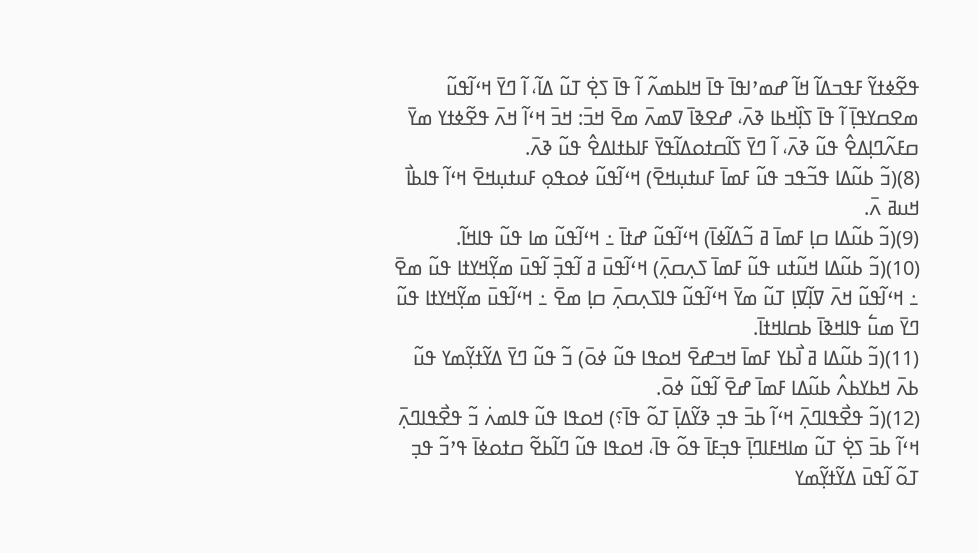ߟߐ߬ߦߙߌ߬ ߓߟߏߡߊ߬ ߞߊ߬ ߝߘߴߊߟߊ߫ ߟߊ߫ ߞߊߕߘߍ߬ ߊ߬ ߟߊ߫ ߖߐ߲߭ ߠߎ߬ ߡߊ߬، ߊ߬ ߣߌ߫ ߞߵߊ߬ߟߎ߬ ߘߐߛߌߟߊ߲߫ ߊ߬ ߟߊ߫ ߖߊ߲߰ߞߕߊ ߢߍ߫، ߝߐߢߊ߫ ߜߘߍ߫ ߘߐ߫ ߞߏ߫: ߞߏ߫ ߞߵߊ߬ ߞߍ߫ ߟߐ߬ߦߙߌ ߘߌ߫ ߛߓߍ߬ߣߊ߲ߡߐ߮ ߟߎ߬ ߢߍ߫، ߊ߬ ߣߌ߫ ߖߊ߬ߛߙߋߡߊ߬ߟߌ߫ ߓߊߕߙߊߡߐ߮ ߟߎ߬ ߢߍ߫.
(8)(ߏ߬ ߕߎ߬ߡߊ ߟߏ߬ߟߏ ߟߎ߬ ߓߘߊ߫ ߓߎߙߎ߲ߞߐ߫) ߞߵߊ߬ߟߎ߬ ߦߋߟߋ߲ ߓߎߙߎ߲ߞߐ߫ ߞߵߊ߬ ߟߊߕߊ߯ ߞߎߥ ߍ߫.
(9)(ߏ߬ ߕߎ߬ߡߊ ߛߊ߲ ߓߘߊ߫ ߥ ߏ߬ߡߊ߬ߦߊ߫) ߞߵߊ߬ߟߎ߬ ߝߙߊ߫ ߸ ߞߵߊ߬ߟߎ߬ ߘߊ ߟߎ߬ ߟߊߞߊ߬.
(10)(ߏ߬ ߕߎ߬ߡߊ ߞߎ߬ߙߎ ߟߎ߬ ߓߘߊ߫ ߖߍ߲ߛߍ߲߫) ߞߵߊ߬ߟߎ߫ ߥ ߊ߬ߟߏ߲߫ ߊ߬ߟߎ߫ ߘߌ߲߬ߞߌߙߊ ߟߎ߬ ߘߐ߫ ߸ ߞߵߊ߬ߟߎ߬ ߞߍ߫ ߜߊ߲߬ߜߊ߲ ߠߎ߬ ߘߌ߫ ߞߵߊ߬ߟߎ߬ ߟߊߖߍ߲ߛߍ߲߫ ߛߊ߲ ߘߐ߫ ߸ ߞߵߊ߬ߟߎ߫ ߘߌ߲߬ߞߌߙߊ ߟߎ߬ ߣߌ߫ ߘߎ߱ ߟߊߞߢߊ߫ ߕߛߊߞߙߊ߫.
(11)(ߏ߬ ߕߎ߬ߡߊ ߥ ߊ߯ߕߌ ߓߘߊ߫ ߞߏߝߐ߫ ߞߋߟߊ ߟߎ߬ ߦߋ߫) ߏ߬ ߟߎ߬ ߣߌ߫ ߡߌ߬ߙߌ߲߬ߘߌ ߟߎ߬ ߕߍ߫ ߞߕߌߕߍ߮ ߕߎ߬ߡߊ ߓߘߊ߫ ߝߐ߫ ߊ߬ߟߎ߬ ߦߋ߫.
(12)(ߏ߬ ߟߐ߯ߟߊߣߍ߲߫ ߞߵߊ߬ ߕߏ߫ ߟߏ߲ ߢߌ߬ߡߊ߲߫ ߠߋ߬ ߟߊ߫؟) ߞߋߟߊ ߟߎ߬ ߟߊߘߍ߭ ߏ߬ ߟߐ߯ߟߊߣߍ߲߫ ߞߵߊ߬ ߕߏ߫ ߖߐ߲߭ ߠߎ߬ ߘߊߞߓߊߣߊ߲߫ ߟߏ߲ߓߊ߫ ߟߋ߬ ߟߊ߫، ߞߋߟߊ ߟߎ߬ ߣߊ߬ߕߐ߬ ߛߙߋߦߊ߫ ߟߴߏ߬ ߟߏ߲ ߠߋ߬ ߊ߬ߟߎ߫ ߡߌ߬ߙߌ߲߬ߘߌ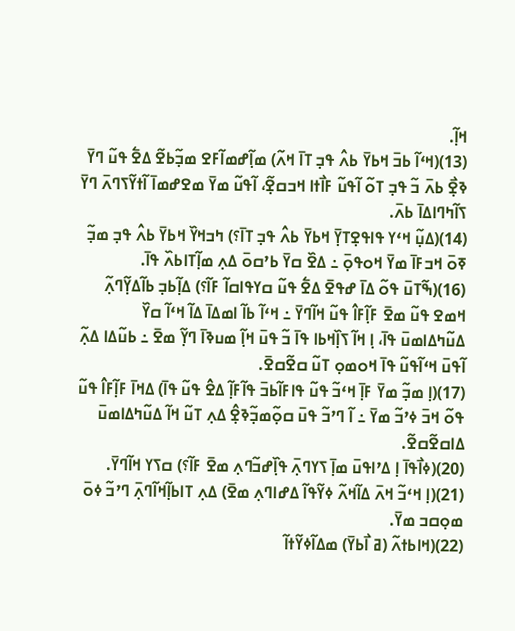ߞߊ߲߬.
(13)(ߞߵߊ߬ ߕߏ߫ ߞߕߌ߫ ߕߍ߮ ߟߏ߲ ߠߊ߫ ߞߍ߬) ߘߊ߲߬ߝߘߊ߬ߓߐ ߘߏ߲߬ߕߐ߬ ߡߐ߱ ߟߎ߬ ߣߌ߫ ߢߐ߲߯ ߕߍ߫ ߏ߬ ߟߏ߲ ߠߋ߬ ߊ߬ߟߎ߬ ߓߊ߯ߙߊ ߞߏߛߐ߲߬، ߊ߬ߟߎ߬ ߘߌ߫ ߘߐߝߘߊ߫ ߊ߬ߙߌ߬ߖߣߍ߫ ߣߌ߫ ߖߊ߬ߤߣߊߡߊ߫ ߕߍ߫.
(14)(ߡߎ߲߬ ߞߵߌ ߟߊߟߐ߲ߠߌ߲߫ ߞߕߌ߫ ߕߍ߮ ߟߏ߲ ߠߊ߫؟) ߤߏߞߌ߰ ߞߕߌ߫ ߕߍ߮ ߟߏ߲ ߘߏ߲߬ ߧߋ߫ ߞߏߓߊ߫ ߘߌ߫ ߞߋߟߋ߲߫ ߸ ߡߐ߰ ߛߌ߫ ߕߴߛߋ߫ ߡߍ߲ ߘߊ߲߬ߠߊߕߍ߰ ߟߊ߫.
(16)(ߒ߬ߠߎ߫ ߟߋ߬ ߡߊ߫ ߝߟߐ߫ ߡߐ߱ ߟߎ߬ ߛߌߟߊߛߊ߬ ߓߊ߬؟) ߡߊ߲߬ߕߏ߲ ߕߊ߬ߡߌ߲߬ߣߍ߲߬ ߞߘߐ ߟߎ߬ ߘߐ߫ ߓߊ߲߬ߓߊ߮ ߟߎ߬ ߞߊ߬ߣߌ߫ ߸ ߞߵߊ߬ ߕߊ߬ ߊߘߡߊ߫ ߡߊ߬ ߞߵߊ߬ ߛߌ߰ ߡߎ߬ߤߡߊߘߎ߫ ߟߊ߫، ߊ߲ ߞߊ߬ ߖߊ߲߰ߞߕߊ ߟߊ߫ ߏ߬ ߟߎ߫ ߞߊ߲߬ ߘߎߢߊ߫ ߣߌ߲߬ ߘߐ߫ ߸ ߕߎ߬ߡߊ ߡߍ߲߬ ߊ߬ߟߎ߫ ߞߵߊ߬ߟߎ߬ ߟߊ߫ ߞߋߘߋ߲ ߠߎ߬ ߛߐ߬ߛߐ߫.
(17)(ߊ߲ ߘߏ߲߬ ߘߌ߫ ߓߊ߲߫ ߞߵߏ߬ ߟߎ߬ ߟߊߓߊ߬ߕߏ߫ ߟߊ߬ߓߊ߲߬ ߡߐ߮ ߟߎ߬ ߟߊ߫) ߡߞߊ߫ ߓߊ߲߬ߓߊ߮ ߟߎ߬ ߟߋ߬ ߞߏ߫ ߦߴߏ߬ ߘߌ߫ ߸ ߊ߬ ߣߴߏ߬ ߟߎ߫ ߛߋ߲߬ߘߏ߲߬ߢߐ߲߮ ߡߍ߲ ߠߎ߬ ߞߊ߬ ߡߎ߬ߤߡߊߘߎ߫ ߡߊߛߐ߬ߛߐ߬.
(20)(ߦߊ߯ߟߊ߫ ߊ߲ ߡߴߊߟߎ߫ ߘߊ߲߫ ߖߌߣߍ߲߫ ߟߊ߲߰ߝߏ߬ߣߍ߲ ߘߐ߫ ߓߊ߬؟) ߛߖߌ ߞߊ߬ߣߌ߫.
(21)(ߊ߲ ߞߵߏ߬ ߞߍ߫ ߡߊ߬ߞߍ߬ ߦߌ߬ߟߊ߬ ߡߝߊߣߍ߲ ߘߐ߫) ߡߍ߲ ߠߊߕߊ߲߬ߞߊ߬ߣߍ߲߫ ߣߴߏ߬ ߦߋ߫ ߘߋ߲ߛߏ ߘߌ߫.
(22)(ߞߊߕߙߍ߬ (ߥ ߊ߯ߕߌ߫) ߘߡߊ߬ߦߌ߬ߙߊ߬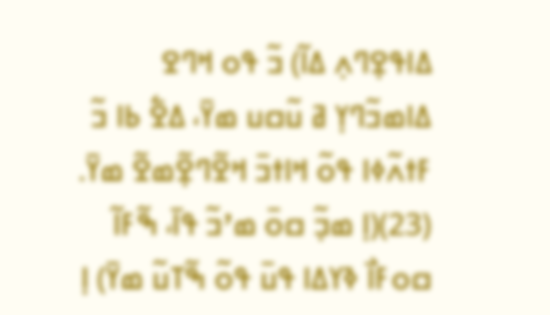ߡߊߟߐ߲ߣߍ߲ ߡߊ߬) ߏ߬ ߟߋ ߞߣߐ ߡߊߘߏ߬ߣߌ߲ ߥ ߎ߬ߛߎ ߘߌ߫، ߡߐ߱ ߕߊ ߏ߬ ߓߙߍ߬ߦߊ ߟߋ߬ ߞߊߙߏ߫ ߞߐ߬ߣߐ߲߬ߘߐ߬ ߘߌ߫.
(23)(ߊ߲ ߘߏ߲߬ ߛߋ߫ ߘߴߏ߬ ߟߊ߫، ߒ߬ߓߊ߬ ߛߋߓߊ߯ ߢߌߡߊ ߟߎ߫ ߟߋ߬ ߒ߬ߠߎ߬ ߘߌ߫) ߊ߲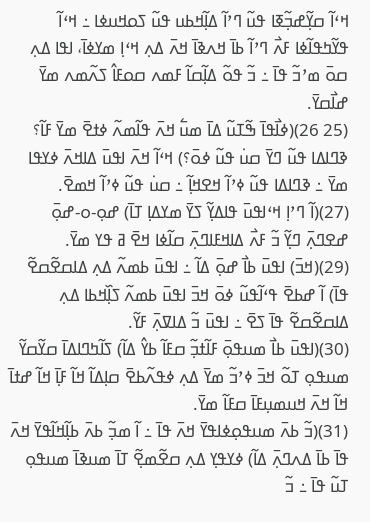ߞߵߊ߬ ߛߌ߲߬ߝߏ߲߬ߧߊ ߟߎ߬ ߣߴߊ߬ ߡߊ߲߬ߞߕߎ ߟߎ߬ ߖߋߞߎߦߊ ߸ ߞߵߊ߬ ߟߌ߬ߤߟߊ߬ߦߊ ߓߍ߯ ߣߴߊ߬ ߕߊ߫ ߞߍߢߊ߫ ߞߍ߫ ߡߍ߲ ߞߵߊ߲ ߘߌߦߊ߫، ߊߟߊ ߡߍ߲ ߛߋ߫ ߘߴߏ߬ ߟߊ߫ ߸ ߏ߬ ߟߋ߬ ߡߊ߲߬ߛߊ߬ ߓߘߍ ߛߋߓߊ߮ ߖߍ߬ߘߍ ߘߌ߫ ߝߊ߯ߛߌ߫.
(25 26)(ߦߊ߯ߟߊ߫ ߒ߬ߠߎ߬ ߡߊ߫ ߘߎ߱ ߞߍ߫ ߟߊ߬ߘߍ߬ ߦߙߐ߫ ߘߌ߫ ߓߊ߬؟ ߢߣߊߡߊ ߟߎ߬ ߣߌ߫ ߛߎ߭ ߟߎ߬ ߦߋ߫؟) ߞߵߊ߬ ߞߍ߫ ߊߟߎ߫ ߡߊߞߍ߫ ߦߌߟߊ ߘߌ߫ ߸ ߢߣߊߡߊ ߟߎ߬ ߦߴߊ߬ ߞߐߞߊ߲߬ ߸ ߛߎ߭ ߟߎ߬ ߦߴߊ߬ ߞߘߐ߫.
(27)(ߊ߬ ߣߴߊ߲ ߞߵߊߟߎ߫ ߟߊߡߌ߲߬ ߖߌ߫ ߘߌߡߊ߲ ߠߊ߫) ߝߋ߲-ߋ-ߝߋ߲߫ ߝߐߣߍ߲߫ ߣߌ߲߬ ߏ߬ ߓߍ߯ ߡߊߞߓߊߣߍ߲߫ ߛߊ߬ߦߊ ߞߐ߫ ߥ ߟߌ ߘߌ߫.
(29)(ߞߏ߫) ߊߟߎ߫ ߕߊ߯ ߝߋ߲߫ ߡߊ߬ ߸ ߊߟߎ߫ ߕߘߍ߬ ߡߍ߲ ߡߊߛߐ߬ߛߐ߬ ߟߊ߫) ߊ߬ ߝߕߐ߫ ߟߵߊ߬ߟߎ߬ ߦߋ߫ ߞߏ߫ ߊߟߎ߫ ߕߘߍ߬ ߖߊ߲߰ߞߕߊ ߡߍ߲ ߡߊߛߐ߬ߛߐ߬ ߟߊ߫ ߖߐ߫ ߸ ߊߟߎ߫ ߏ߬ ߡߊߜߍ߲߫ ߓߌ߬.
(30)(ߊߟߎ߫ ߕߊ߯ ߘߎߟߋ߲߫ ߓߊ߬ߙߏ߲߬ ߛߓߊ߬ ߕߌ߮ ߡߊ߬) ߖߊ߬ߤߣߊߡߊ߫ ߛߌ߬ߛߌ߬ ߘߎߟߋ߲ ߠߋ߬ ߞߏ߫ ߦߴߏ߬ ߘߌ߫ ߡߍ߲ ߦߟߍ߬ߕߐ߫ ߛߊ߲ߡߊ߬ ߞߊ߬ ߓߊ߲߫ ߞߊ߬ ߝߙߊ߫ ߞߊ߬ ߞߍ߫ ߞߎߘߎ߲ߓߊ߫ ߛߓߊ߬ ߘߌ߫.
(31)(ߏ߬ ߕߍ߫ ߘߎߟߋ߲ߦߊߟߌ߫ ߞߍ߫ ߟߊ߫ ߸ ߊ߬ ߘߏ߲߬ ߕߍ߫ ߕߊ߲߬ߞߊ߬ߟߌ߫ ߞߍ߫ ߟߊ߫ ߕߊ߫ ߡߍߣߍ߲߫ ߡߊ߬) ߦߌߟߌ߲ ߡߍ߲ ߛߐ߬ߘߐ߲߬ ߠߊ߫ ߘߎߢߊ߫ ߘߎߟߋ߲ ߠߎ߬ ߟߊ߫ ߸ ߏ߬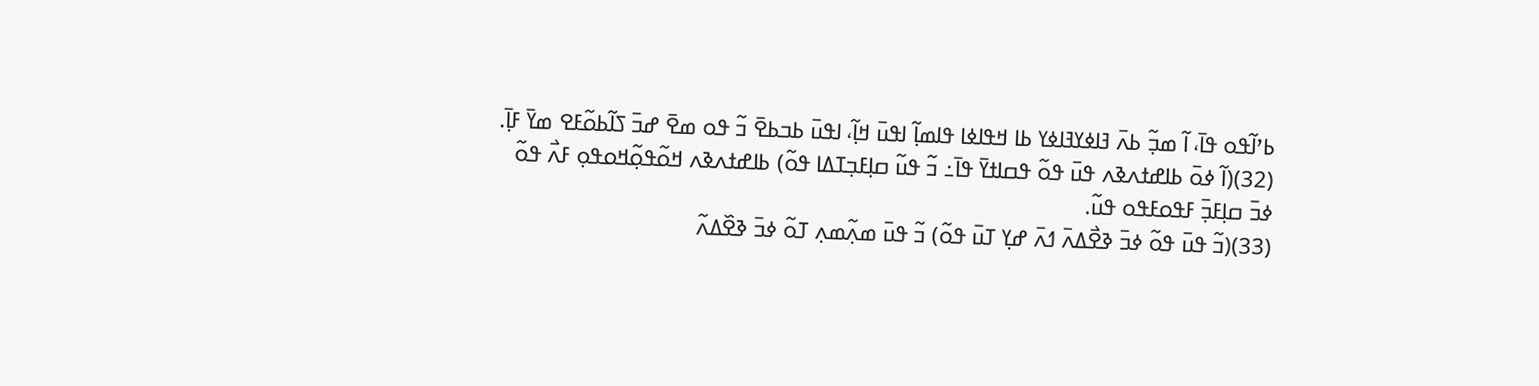ߕߴߊ߬ߟߋ ߟߊ߫، ߊ߬ ߘߏ߲߬ ߕߍ߫ ߔߊߦߌߔߊߦߌ ߕߊ ߞߟߊߦߊ ߟߊߘߊ߲߬ ߊߟߎ߫ ߞߊ߲߬، ߊߟߎ߫ ߕߏߕߐ߫ ߏ߬ ߟߋ ߘߐ߫ ߝߏ߫ ߖߊ߬ߕߋ߬ߓߐ ߘߌ߫ ߓߊ߲߫.
(32)(ߊ߬ ߦߋ߫ ߕߊߝߙߍߢߍ ߟߎ߫ ߟߋ߬ ߟߛߊߙߌ߫ ߟߊ߫߸ ߏ߬ ߟߎ߬ ߛߊ߲ߓߏ߲ߠߡߊ ߟߋ߬) ߕߊߝߙߍߢߍ ߞߋ߬ߟߋ߲߬ߞߋߟߋ߲ ߓߍ߯ ߟߋ߬ ߦߏ߫ ߛߊ߲ߓߏ߲߫ ߓߟߋߓߟߋ ߟߎ߬.
(33)(ߏ߬ ߟߎ߫ ߟߋ߬ ߦߏ߫ ߢߐ߯ߡߍ߫ ߗߍ߫ ߝߌ߲ ߠߎ߫ ߟߋ߬) ߏ߬ ߟߎ߫ ߘߍ߲߬ߘߍ߲ ߠߋ߬ ߦߏ߫ ߢߐ߰ߡߍ߬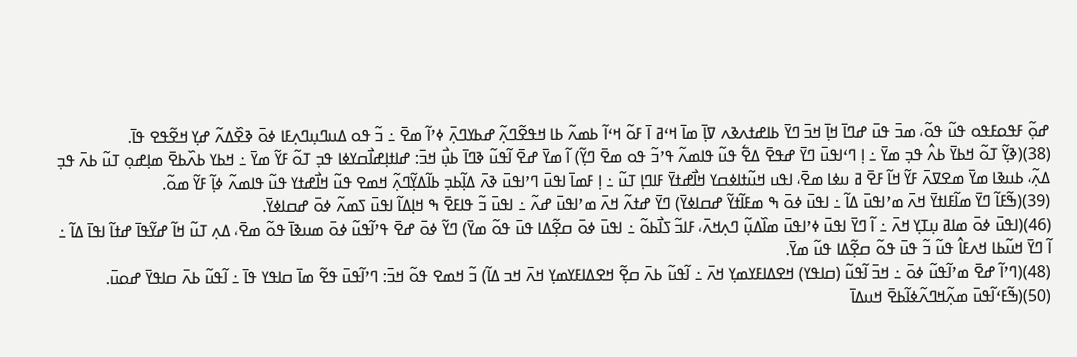ߝߋ߲߬ ߓߟߋߓߟߋ ߟߎ߬ ߟߋ߬، ߘߏ߫ ߟߎ߫ ߝߣߊ߫ ߞߊ߲߫ ߞߏ߫ ߣߌ߫ ߕߊߝߙߍߢߍ ߜߊ߲߫ ߘߊ߫ ߞߵߥ ߊ߫ ߓߋ߬ ߞߵߊ߬ ߕߘߍ߬ ߕߊ ߞߟߐ߬ߣߍ߲߬ ߝߕߌߣߍ߲߫ ߦߴߊ߬ ߘߐ߫ ߸ ߏ߬ ߟߋ ߡߎߣߎ߲ߣߍ߲ߓߊ ߦߋ߫ ߢߐ߰ߡߍ߬ ߝߌ߲ ߞߐ߬ߟߐ ߟߊ߫.
(38)(ߢߌ߲߬ ߠߋ߬ ߞߕߌ߫ ߕߍ߮ ߟߏ߲ ߘߌ߫ ߸ ߊ߲ ߣߵߊߟߎ߫ ߣߌ߫ ߝߟߐ߫ ߡߐ߱ ߟߎ߬ ߟߊߘߍ߬ ߟߴߏ߬ ߟߋ ߘߐ߫ ߣߌ߲߬) ߊ߬ ߘߌ߫ ߝߐ߫ ߊ߬ߟߎ߬ ߢߣߊ߫ ߕߎ߲߯ ߞߏ߫: ߝߊߙߊ߲ߝߊ߯ߛߌߦߊ ߟߏ߲ ߠߋ߬ ߓߌ߬ ߘߌ߫ ߸ ߞߕߌ ߕߍ߰ߕߐ߫ ߘߊ߲ߝߋ߲ ߠߎ߬ ߕߍ߫ ߟߏ߲ ߡߍ߲߬، ߕߎߢߊ ߘߌ߫ ߘߐߜߍ߫ ߓߌ߬ ߞߊ߬ ߓߐ߫ ߥ ߎߦߊ ߘߐ߫، ߊߟߎ ߞߎ߬ߙߊߦߛߌ ߞߊ߯ߝߙߌ߫ ߓߊߣߊ߲ ߠߎ߬ ߸ ߊ߲ ߓߘߊ߫ ߊߟߎ߫ ߣߴߊߟߎ߫ ߢߍ߫ ߡߊ߲߬ߕߏ߲ ߕߊ߬ߡߌ߲߬ߣߍ߲߬ ߞߘߐ ߟߎ߬ ߞߊ߯ߝߙߌ ߟߎ߬ ߟߊߘߍ߬ ߦߊ߲߬ ߓߌ߬ ߘߋ߬.
(39)(ߒ߬ߓߊ߬ ߣߌ߫ ߘߊ߬ߓߊߙߌ߫ ߞߍ߫ ߘߴߊߟߎ߫ ߡߊ߬ ߸ ߊߟߎ߫ ߦߋ߫ ߒ ߘߓߊ߬ߙߌ߬ ߝߛߊߦߌ߫) ߣߌ߫ ߝߙߍ߬ ߞߍ߫ ߘߴߊߟߎ߫ ߝߍ߬ ߸ ߊߟߎ߫ ߏ߬ ߟߊߓߐ߫ ߒ ߞߊ߲ߡߊ߬ ߊߟߎ߫ ߖߘߍ߬ ߦߋ߫ ߝߛߊߦߌ߫.
(46)(ߊߟߎ߫ ߦߋ߫ ߘߊߥ ߎ߲ߠߌ߲ ߞߍ߫ ߸ ߊ߬ ߣߌ߫ ߊߟߎ߫ ߦߴߊߟߎ߫ ߘߊ߰ߡߎ߲߬ ߣߍ߲ߞߍ߫، ߓߊߏ߬ ߖߊ߯ߕߋ߬ ߸ ߊߟߎ߫ ߦߋ߫ ߛߐ߲߬ߡߊ ߟߎ߫ ߟߋ߬ ߘߌ߫) ߣߌ߬ ߦߋ߫ ߝߐ߫ ߟߴߊ߬ߟߎ߬ ߦߋ߫ ߘߎߢߊ߫ ߟߋ߬ ߘߐ߫، ߡߍ߲ ߠߎ߬ ߞߊ߬ ߝߌ߬ߟߊ߫ ߝߙߊ߬ ߊߟߊ߫ ߡߊ߬ ߸ ߊ߬ ߣߌ߫ ߞߎ߬ߕߊ ߞߍߓߊ߮ ߟߎ߬ ߏ߬ ߟߎ߫ ߟߋ߬ ߛߐ߲߬ߡߊ ߟߎ߬ ߘߌ߫.
(48)(ߣߴߊ߬ ߝߐ߫ ߘߴߊ߬ߟߎ߬ ߦߋ߫ ߸ ߞߏ߫ ߊ߬ߟߎ߬ (ߛߊߟߌ) ߞߐߡߊߓߌߘߌ߲ ߞߍ߫ ߸ ߊ߬ߟߎ߬ ߕߍ߫ ߛߐ߲߬ ߞߐߡߊߓߌߘߌ߲ ߞߍ߫ ߞߏ ߡߊ߬) ߏ߬ ߞߘߐ ߟߋ߬ ߞߏ߫: ߣߴߊ߬ߟߎ߫ ߟߐ߬ ߘߊ߫ ߛߊߟߌ ߟߊ߫ ߸ ߊ߬ߟߎ߬ ߕߍ߫ ߛߊߟߌ߫ ߝߋߎ߫.
(50)(ߒ߬ߓߵߊ߬ߟߎ߫ ߘߍ߲߬ߞߣߍ߬ߦߊ߬ߕߐ߫ ߞߎߡߊ߫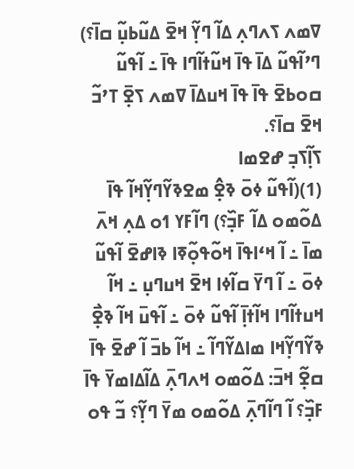ߜߘߍ ߖߍߣߍ߲ ߡߊ߬ ߣߌ߲߬ ߞߐ߫ ߡߎ߬ߕߎ߲߬ ߛߊ߫؟) ߣߴߊ߬ߟߎ߬ ߡߊ߫ ߟߊ߫ ߞߎ߬ߙߊ߬ߣߊ ߟߊ߫ ߸ ߊ߬ߟߎ߬ ߛߋߕߐ߫ ߟߊ߫ ߟߊ߫ ߞߎߡߊ߫ ߜߘߍ ߖߐ߲߫ ߠߴߏ߬ ߞߐ߫ ߛߊ߫؟.
ߖߊ߲߬ߖߏ߲ ߝߐߘߊ
(1)(ߊ߬ߟߎ߬ ߦߋ߫ ߢߐ߲߮ ߘߐߢߌ߬ߣߌ߲߬ߞߊ߬ ߟߊ߫ ߡߋ߬ߘߋ ߡߊ߬ ߓߏ߲߰؟) ߣߊ߬ߓߌ ߗߋ ߡߍ߲ ߞߍ߫ ߘߊ߫ ߸ ߊ߬ ߞߵߊߟߊ߫ ߞߋ߬ߟߋ߲߬ߧߊ ߢߊߝߐ߫ ߊ߬ߟߎ߬ ߦߋ߫ ߸ ߊ߬ ߣߌ߫ ߛߊ߬ߦߊ ߞߐ߫ ߞߎߣߎ߲ ߸ ߞߊ߬ ߞߎߙߊ߬ߣߊ ߞߊ߬ߙߊ߲߫ ߊ߬ߟߎ߬ ߦߋ߫ ߸ ߊ߬ߟߎ߫ ߞߊ߬ ߢߐ߲߯ ߢߌ߬ߣߌ߲߬ߞߊ ߘߊߡߌ߬ߣߊ߬ ߸ ߞߊ߬ ߕߏ߫ ߊ߬ ߝߐ߫ ߟߊ߫ ߛߐ߲߬ ߞߏ߫: ߡߋ߬ߘߋ ߞߍߣߍ߲߫ ߡߊ߬ߡߊߘߌ߫ ߟߊ߫ ߓߏ߲߰؟ ߊ߬ ߣߊ߬ߣߍ߲߫ ߡߋ߬ߘߋ ߘߌ߫ ߣߌ߲߬؟ ߏ߬ ߟߋ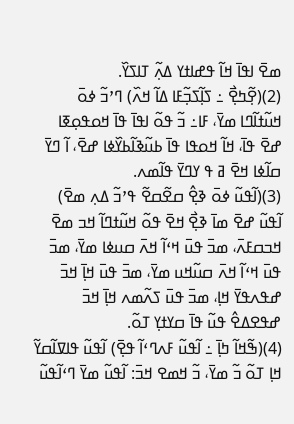ߘߐ߫ ߊߟߊ߫ ߞߊ߬ ߟߝߊߙߌ ߡߍ߲߬ ߠߊߖߌ߰.
(2)(ߐ߲߬ߤߐ߲߯ ߸ ߖߊ߲߬ߖߏ߲߬ߓߊ ߡߊ߬ ߞߍ߰) ߣߴߏ߬ ߦߋ߫ ߞߎ߬ߙߊ߬ߣߊ ߘߌ߫، ߓߊ߸ ߏ߬ ߟߋ߬ ߊߟߊ߫ ߟߊ߫ ߞߋߟߋ߲ߧߊ ߝߐ߫ ߟߊ߫، ߞߊ߬ ߞߋߟߊ ߟߊ߫ ߕߎ߬ߢߊ߬ߕߌ߰ߦߊ ߝߐ߫، ߊ߬ ߣߌ߫ ߛߊ߬ߦߊ ߞߐ߫ ߥ ߟ ߌߣߌ߫ ߟߊ߬ߘߍ.
(3)(ߊ߬ߟߎ߬ ߦߋ߫ ߢߐ߲߮ ߛߐ߬ߛߐ߬ ߟߴߏ߬ ߡߍ߲ ߘߐ߫) ߊ߬ߟߎ߬ ߝߐ߫ ߘߊ߫ ߢߐ߲߯ ߞߐ߫ ߟߋ߬ ߞߎ߬ߙߣߊ߬ ߞߏ ߘߐ߫ ߞߏߛߓߍ߫، ߘߏ߫ ߟߎ߫ ߞߵߊ߬ ߞߍ߫ ߛߎߦߊ ߘߌ߫، ߘߏ߫ ߟߎ߫ ߞߵߊ߬ ߞߍ߫ ߛߎ߬ߞߎ ߘߌ߫، ߘߏ߫ ߟߎ߫ ߞߊ߲߫ ߞߏ߫ ߝߟߍߟߌ߫ ߞߊ߲، ߘߏ߫ ߟߎ߫ ߖߍ߬ߘߍ ߞߊ߲߫ ߞߏ߫ ߝߟߐߡߐ߮ ߟߎ߬ ߟߊ߫ ߛߌߙߌ߲ ߠߋ߬.
(4)(ߒ߬ߞߊ߬ ߤߊ߲߫ ߸ ߊ߬ߟߎ߬ ߓߍߣߵߊ߬ ߟߐ߲߫) ߊ߬ߟߎ߬ ߟߊߜߊ߬ߛߌ߬ ߞߊ߲ ߠߋ߬ ߏ߬ ߘߌ߫، ߏ߬ ߞߘߐ ߞߏ߫: ߊ߬ߟߎ߬ ߘߌ߫ ߣߵߊ߬ߟߎ߬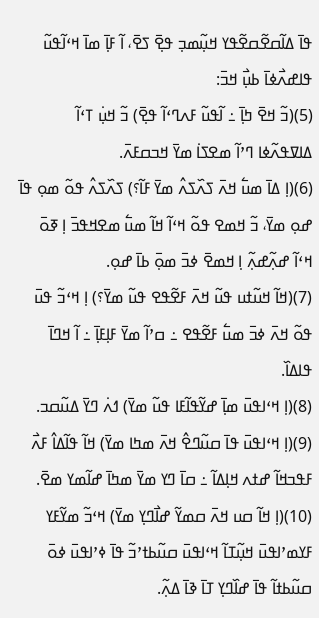ߟߊ߫ ߡߊ߬ߛߐ߬ߛߐ߬ߟߌ ߞߎ߲߬ߘߏ߲ ߟߐ߲߫ ߖߐ߫، ߊ߬ ߓߊ߲߫ ߘߊ߫ ߞߵߊ߬ߟߎ߬ ߟߊߝߍ߯ߦߊ߫ ߕߎ߲߯ ߞߏ߫:
(5)(ߏ߬ ߞߐ߫ ߤߊ߲߫ ߸ ߊ߬ߟߎ߬ ߓߍߣߵߊ߬ ߟߐ߲߫) ߏ߬ ߞߎ߲߭ ߠߵߊ߬ ߡߊߜߟߍ߬ߦߊ ߣߴߊ߬ ߘߐߖߊ߭ ߘߌ߫ ߞߏߛߓߍ߫.
(6)(ߊ߲ ߡߊ߫ ߘߎ߱ ߞߍ߫ ߖߍ߰ߖߍ߮ ߘߌ߫ ߓߊ߬؟) ߖߍ߰ߖߍ߮ ߟߋ߬ ߘߋ߲ ߟߊ߫ ߝߋ߲ ߘߌ߫، ߏ߬ ߞߘߐ ߟߋ߬ ߞߵߊ߬ ߞߊ߬ ߘߎ߱ ߘߐߞߟߏ߫ ߊ߲ ߧߋ߫ ߞߵߊ߬ ߝߍ߲߬ߝߍ߲߬ ߊ߲ ߞߘߐ߫ ߦߏ߫ ߘߋ߲߫ ߕߊ߫ ߝߋ߲.
(7)(ߞߊ߬ ߞߎ߬ߙߎ ߟߎ߬ ߞߍ߫ ߓߐ߬ߟߐ ߟߎ߬ ߘߌ߫؟) ߊ߲ ߞߵߏ߬ ߟߎ߫ ߟߋ߬ ߞߍ߫ ߦߏ߫ ߘߎ߱ ߓߐ߬ߟߐ ߸ ߛߴߊ߬ ߘߌ߫ ߓߊ߲ߓߊ߲߫ ߸ ߊ߬ ߞߣߊ߫ ߟߊߡߊ߰.
(8)(ߊ߲ ߞߵߊߟߎ߫ ߘߊ߲߫ ߝߌ߬ߟߊ߬ߓߊ ߟߎ߬ ߘߌ߫) ߗߍ߭ ߣߌ߫ ߡߎ߬ߛߏ.
(9)(ߊ߲ ߞߵߊߟߎ߫ ߟߊ߫ ߛߎ߬ߣߐ߮ ߞߍ߫ ߘߤߊ ߘߌ߫) ߞߊ߬ ߟߊ߬ߡߊ߮ ߓߍ߯ ߓߟߏߞߊ߬ ߝߙߍ ߞߊ߲ߡߊ߬ ߸ ߛߊ߫ ߣߌ ߘߌ߫ ߘߤߊ߫ ߝߊ߬ߘߌ ߘߐ߫.
(10)(ߊ߲ ߞߊ߬ ߛߎ ߞߍ߫ ߛߘߌ߬ ߝߊ߯ߣߌ߲ ߘߌ߫) ߞߵߏ߬ ߘߌ߬ߓߌ ߓߌߘߴߊߟߎ߫ ߞߎ߲߬ߠߊ߬ ߞߵߊߟߎ߫ ߛߎ߬ߕߙߴߏ߬ ߟߊ߫ ߦߴߊߟߎ߫ ߦߋ߫ ߛߎ߬ߕߙߊ߬ ߟߊ߫ ߝߊ߰ߣߌ߲ ߠߊ߫ ߢߊ߫ ߡߍ߲߬.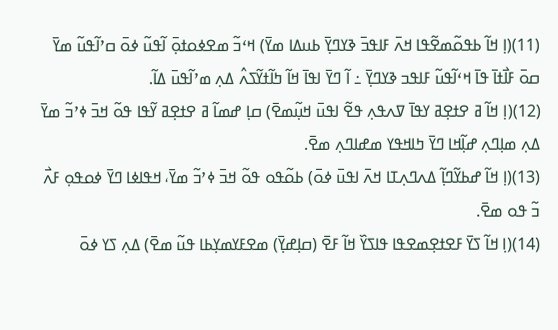(11)(ߊ߲ ߞߊ߬ ߕߟߋ߬ߘߐ߬ߟߊ ߞߍ߫ ߓߊߟߏ߫ ߢߌߣߌ߲߫ ߕߎߡߊ ߘߌ߫) ߞߵߏ߬ ߘߐߦߋߙߋ߲߫ ߊ߬ߟߎ߬ ߦߋ߫ ߛߴߊ߬ߟߎ߬ ߘߌ߫ ߛߋ߫ ߓߊ߯ߙߊ߫ ߟߊ߫ ߞߵߊ߬ߟߎ߬ ߓߊߟߏ ߢߌߣߌ߲߫ ߸ ߊ߬ ߣߌ߫ ߊߟߊ߫ ߞߊ߬ ߤߊ߬ߙߌ߬ߖߍ߮ ߡߍ߲ ߘߴߊ߬ߟߎ߫ ߡߊ߬.
(12)(ߊ߲ ߞߊ߬ ߥ ߐߙߐ߲ߥ ߌߟߊ߫ ߜߍߟߍ߲ ߟߐ߬ ߊߟߎ߫ ߞߎ߲߬ߘߐ߫) ߛߊ߲ ߝߘߊ߬ ߥ ߐߙߐ߲ߥ ߌ߬ߟߊ ߟߋ߬ ߞߏ߫ ߦߴߏ߬ ߘߌ߫ ߡߍ߲ ߘߊ߲ߣߍ߲ ߝߊ߲߬ߞߊ ߣߌ߫ ߤߊߞߟߌ ߘߝߊߣߍ߲ ߘߐ߫.
(13)(ߊ߲ ߞߊ߬ ߝߕߌ߬ߣߊ߲߬ ߡߍߣߍ߲ߠߊ ߞߍ߫ ߊߟߎ߫ ߦߋ߫) ߕߋ߬ߟߋ ߟߋ߬ ߞߏ߫ ߦߴߏ߬ ߘߌ߫، ߞߟߊߦߊ ߣߌ߫ ߦߋߟߋ߲ ߓߍ߯ ߏ߬ ߟߋ ߘߐ߫.
(14)(ߊ߲ ߞߊ߬ ߖߌ߫ ߓߐߙߐ߲ߘߐߟߊ ߟߊߖߌ߰ ߞߊ߬ ߓߐ߫ (ߛߊ߲ߝߌ߲߫) ߘߐߓߌߘߌ߲ߕߊ ߟߎ߬ ߘߐ߫) ߡߍ߲ ߖߌ ߦߋ߫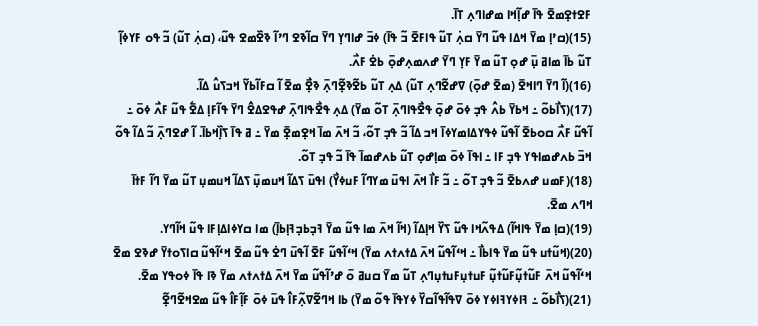ߓߐߙߐ߲ߘߐ߫ ߟߊ߫ ߝߊ߲߬ߞߊ ߘߝߊߣߍ߲ ߠߊ߫.
(15)(ߛߴߊ߲ ߘߌ߫ ߞߡߊ ߟߎ߬ ߣߌ߫ ߛߍ߲߭ ߠߎ߬ ߟߊߓߐ߫ ߏ߬ ߟߊ߫) ߦߏ߫ ߝߊߣߌ߲ ߣߌ߫ ߛߊ߬ߢߐ ߣߴߊ߬ ߢߐ߰ߘߐ ߟߎ߬، (ߛߍ߲߭ ߠߎ߬) ߏ߬ ߟߋ ߓߌߦߊ߲߬ ߠߎ߬ ߕߊ߫ ߘߊߥ ߎ߲߫ ߝߋ߲ ߠߎ߬ ߘߌ߫ ߓߌ߲ ߣߌ߫ ߝߍߘߍ߲ߝߋ߲߫ ߕߐ߭ ߓߍ߯.
(16)(ߊ߬ ߣߌ߫ ߣߊߞߐ߫ (ߘߐ߫ ߝߋ߲߫) ߜߝߐ߬ߣߍ߲ ߠߎ߬) ߡߍ߲ ߠߎ߬ ߕߐ߬ߢߐ߲߬ߣߍ߲߫ ߢߐ߲߯ ߘߐ߫ ߊ߬ ߛߓߊ߬ߕߌ߬ ߞߏߖߎ߮ ߡߊ߬.
(17)(ߖߊ߯ߕߋ߬ ߸ ߞߕߌ߫ ߕߍ߮ ߟߏ߲ ߦߋ߫ ߝߋ߲߫ ߟߐ߯ߟߊߣߍ߲߫ ߠߋ߬ ߘߌ߫) ߡߍ߲ ߟߐ߯ߟߊߣߍ߲߫ ߝߟߐߡߐ߮ ߣߌ߫ ߟߊ߬ߓߊ߲ ߡߐ߱ ߟߎ߬ ߓߍ߯ ߦߋ߫ ߸ ߊ߬ߟߎ߬ ߓߍ߯ ߛߋߕߐ߫ ߊ߬ߟߎ߬ ߦߟߌߡߊߘߌߦߊ߫ ߞߏ ߡߊ߬ ߏ߬ ߟߏ߲ ߠߋ߬، ߏ߬ ߞߍ߫ ߘߊ߫ ߞߐ߲ߘߐ߲߫ ߘߌ߫ ߸ ߥ ߟߊ߫ ߖߊ߲߰ߞߕߊ߫. ߊ߬ ߝߐߣߍ߲߫ ߏ߬ ߡߊ߬ ߟߋ߬ ߞߏ߫ ߕߍߝߘߊߟߌ ߟߏ߲ ߓߊ ߸ ߊߟߊ߫ ߦߋ߫ ߘߊ߲ߝߋ߲ ߠߎ߬ ߕߍߝߘߊ߫ ߟߊ߫ ߏ߬ ߟߏ߲ ߠߋ߬.
(18)(ߓߘߎ ߝߍߕߐ߫ ߏ߬ ߟߏ߲ ߠߋ߬ ߸ ߏ߬ ߓߊ߯ ߞߍ߫ ߊߟߎ߫ ߘߌߣߊ߬ ߓߎߦߌ߯) ߊߟߎ߫ ߖߡߊ߬ ߞߎߘߎ߲߫ ߖߡߊ߬ ߞߎߘߎ߲ ߠߎ߬ ߘߌ߫ ߣߊ߬ ߓߙߊ߫ ߞߣߍ ߘߐ߫.
(19)(ߛߊ߲ ߘߌ߫ ߟߊߞߊ߬) ߡߟߍ߬ߞߊ ߟߎ߬ ߖߌ߰ ߞߊ߲ߡߊ߬ (ߞߊ߬ ߞߍ߫ ߘߊ ߟߎ߬ ߘߌ߫ ߔߏ߲ߕߏ߲ߔߊ߲ߕߊ߲߫) ߘߊ ߛߌߦߊߡߊ߲ߓߊ ߟߎ߬ ߞߊ߬ߣߌ.
(20)(ߞߎ߬ߙߎ ߟߎ߬ ߘߌ߫ ߟߊߕߊ߯ ߸ ߞߵߊ߬ߟߎ߬ ߞߍ߫ ߡߙߍߙߍ ߘߌ߫) ߞߵߊ߬ߟߎ߬ ߓߐ߫ ߊ߬ߟߎ߫ ߣߐ߭ ߟߎ߬ ߘߐ߫ ߞߵߊ߬ߟߎ߬ ߛߊߖߋߙߌ߫ ߝߢߐ ߘߐ߫ ߞߵߊ߬ߟߎ߬ ߞߍ߫ ߓߎ߬ߙߎ߲߬ߓߎ߬ߙߎ߲߬ ߓߎߙߎ߲ߓߎߙߎ߲ߣߍ߲ ߠߎ߬ ߘߌ߫ ߛߎߥ ߋ߫ ߝߴߊ߬ߟߎ߬ ߘߌ߫ ߞߍ߫ ߡߙߍߙߍ ߘߌ߫ ߢߊ ߟߊ߫ ߦߋߟߌ ߘߐ߫.
(21)(ߖߊ߯ߕߋ߬ ߸ ߔߊߦߌߔߊߦߌ ߦߋ߫ ߜߟߊ߬ߟߊ߬ߛߌ߰ ߦߌߟߊ߫ ߟߋ߬ ߘߌ߫) ߕߊ ߞߣߐ߬ߜߍ߲߬ߓߊ߮ ߟߎ߫ ߦߋ߫ ߓߊ߲߬ߓߊ߮ ߟߎ߬ ߘߐߞߐ߬ߣߐ߲߬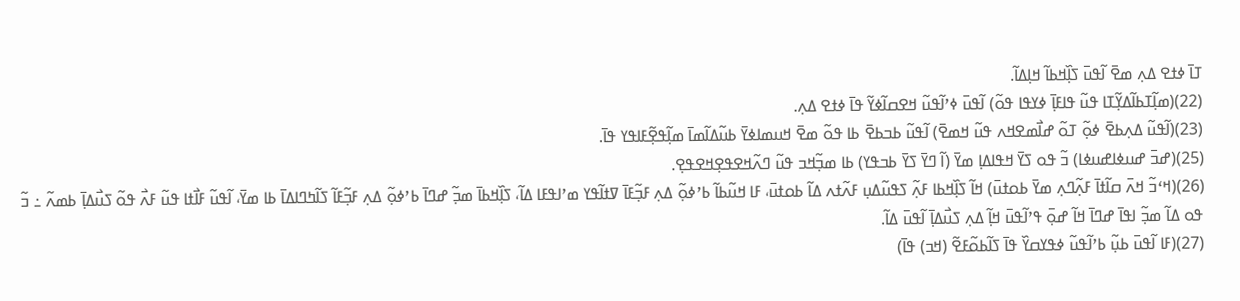ߠߊ߫ ߦߙߐ ߡߍ߲ ߘߐ߫ ߊ߬ߟߎ߫ ߖߊ߲߰ߞߕߊ߬ ߞߊ߲ߡߊ߬.
(22)(ߘߊ߲߬ߠߕߊ߬ߡߌ߲߬ߠߊ ߟߎ߬ ߟߊߓߊ߲߫ ߦߌߟߊ ߟߋ߬) ߊ߬ߟߎ߫ ߦߴߊ߬ߟߎ߬ ߞߐߛߊ߬ߦߌ߬ ߟߊ߫ ߦߙߐ ߡߍ߲.
(23)(ߊ߬ߟߎ߬ ߡߍ߲ߕߐ߫ ߦߋ߲߬ ߠߋ߬ ߝߊ߯ߘߐߞߍ ߟߎ߬ ߞߘߐ߫) ߊ߬ߟߎ߬ ߕߏߕߐ߫ ߕߊ ߟߋ߬ ߘߐ߫ ߞߎߘߊߦߌ߫ ߕߎ߬ߡߊ߬ߘߊ߫ ߘߊ߲߬ߟߐ߲߬ߓߊߟߌ ߟߊ߫.
(25)(ߝߏ߫ ߝߎߦߊߝߎߦߊ) ߏ߬ ߟߋ ߖߌ߫ ߞߟߊߡߊ߲ ߘߌ߫ (ߊ߬ ߣߌ߫ ߖߌ߫ ߕߏߟߌ) ߕߊ ߘߏ߲߬ߞߏ ߟߎ߬ ߣߍ߬ߞߐߟߐ߲ߞߐߟߐ߲.
(26)(ߞߵߏ߬ ߞߍ߫ ߛߊ߬ߙߊ߫ ߓߍ߲߬ߣߍ߲ ߘߌ߫ ߕߋߙߎ߫) ߞߊ߬ ߖߊ߲߰ߞߕߊ ߓߍ߲߬ ߖߟߎ߬ߡߎ߲ ߓߍ߬ߙߍ ߡߊ߬ ߕߋߙߎ߫، ߓߊ ߞߎ߬ߕߊ߬ ߕߴߦߋ߲߬ ߡߍ߲ ߓߏ߲߬ߓߊ߫ ߜߙߊ߬ߟߌ ߘߴߊߟߓߊ ߡߊ߬، ߖߊ߲߰ߞߕߊ߫ ߘߏ߲߬ ߝߣߊ߫ ߕߴߦߋ߲߬ ߡߍ߲ ߓߏ߲߬ߓߊ߬ ߖߊ߬ߤߣߊߡߊ߫ ߕߊ ߘߌ߫، ߊ߬ߟߎ߬ ߓߊ߯ߙߊ ߟߎ߬ ߓߍ߯ ߟߋ߬ ߖߎ߯ߡߊ߲߫ ߕߘߍ߬ ߸ ߏ߬ ߟߋ ߡߊ߬ ߘߏ߲߬ ߊߟߊ߫ ߝߣߊ߫ ߞߊ߬ ߝߋ߲߫ ߟߴߊ߬ߟߎ߫ ߞߊ߲߬ ߡߍ߲ ߖߎ߯ߡߊ߲߫ ߊ߬ߟߎ߫ ߡߊ߬.
(27)(ߓߊ ߊ߬ߟߎ߫ ߕߎ߲߬ ߕߴߊ߬ߟߎ߬ ߦߟߌߛߌ߰ ߟߊ߫ ߖߊ߬ߕߋ߬ߓߐ߬ (ߞߏ) ߟߊ߫)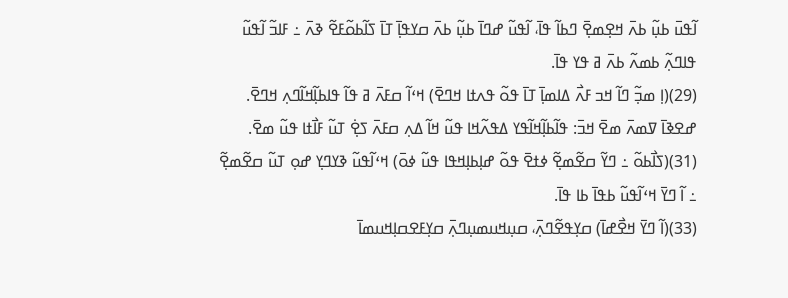ߊ߬ߟߎ߫ ߕߎ߲߬ ߕߍ߫ ߞߐ߲ߘߐ߲߫ ߣߕߊ߬ ߟߊ߫، ߊ߬ߟߎ߬ ߝߣߊ߫ ߕߎ߲߬ ߕߍ߫ ߛߌߟߊ߲߫ ߠߊ߫ ߖߊ߬ߕߋ߬ߓߐ߬ ߢߍ߫ ߸ ߓߊߏ߬ ߊ߬ߟߎ߬ ߟߊߣߍ߲߬ ߕߘߍ߬ ߕߍ߫ ߥ ߟߌ ߟߊ߫.
(29)(ߊ߲ ߘߏ߲߬ ߣߊ߬ ߞߏ ߓߍ߯ ߡߊߘߊ߲߫ ߠߊ߫ ߟߋ߬ ߟߍߙߊ ߞߣߐ߫) ߞߵߊ߬ ߛߓߍ߫ ߥ ߟߊ߬ ߟߊߕߊ߲߬ߞߊ߬ߣߍ߲ ߞߣߐ߫. ߝߐߢߊ߫ ߜߘߍ߫ ߘߐ߫ ߞߏ߫: ߟߊ߬ߕߊ߲߬ߞߊ߬ߟߌ ߡߟߍ߬ߞߊ ߟߎ߬ ߞߊ߬ ߡߍ߲ ߛߓߍ߫ ߖߐ߲߭ ߠߎ߬ ߓߊ߯ߙߊ ߟߎ߬ ߘߐ߫.
(31)(ߖߊ߯ߕߋ߬ ߸ ߣߌ߬ ߛߐ߬ߘߐ߲߬ ߦߙߐ߫ ߟߋ߬ ߝߊ߲ߕߊ߲ߞߟߊ ߟߎ߬ ߦߋ߫) ߞߵߊ߬ߟߎ߬ ߢߌߣߌ߲ ߝߋ߲ ߠߎ߬ ߛߐ߬ߘߐ߲߬ ߸ ߊ߬ ߣߌ߫ ߞߵߊ߬ߟߎ߬ ߕߟߊ߫ ߕߊ ߟߊ߫.
(33)(ߊ߬ ߣߌ߫ ߞߐ߯ߝߊ߫) ߛߌ߲ߟߐ߬ߣߍ߲߫، ߛߎ߲ߞߎߘߎ߲ߣߍ߲߫ ߛߌ߲ߓߐߛߊ߲ߞߎߘߊ߫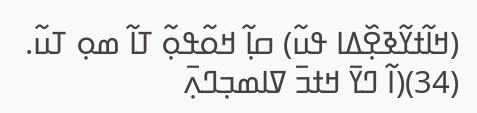(ߞߊ߬ߙߌ߬ߢߐ߲߰ߡߊ ߟߎ߬) ߛߊ߲߬ ߞߋ߬ߟߋ߲߬ ߠߊ߬ ߘߋ߲ ߠߎ߬.
(34)(ߊ߬ ߣߌ߫ ߞߙߏ߫ ߜߊߘߏ߲ߣߍ߲߫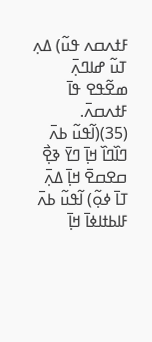ߓߙߍߛߍ ߟߎ߬) ߡߍ߲ ߠߎ߬ ߝߊߣߍ߲߫ ߘߐ߬ߟߐ ߟߊ߫ ߓߙߍߛߍ߫.
(35)(ߊ߬ߟߎ߬ ߕߍ߫ ߣߊ߰ߣߊ߰ ߞߊ߲߫ ߣߌ߫ ߢߐ߲߯ ߛߐߛߐ߫ ߞߊ߲߫ ߡߍ߲߫ ߠߊ߫ ߦߋ߲߬) ߊ߬ߟߎ߬ ߕߍ߫ ߓߊߕߙߊߦߊ߫ ߞߊ߲߫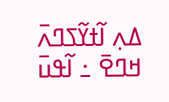ߡߍ߲ ߊ߬ߙߌ߬ߖߣߍ߫ ߞߣߐ߫ ߸ ߊ߬ߟߎ߫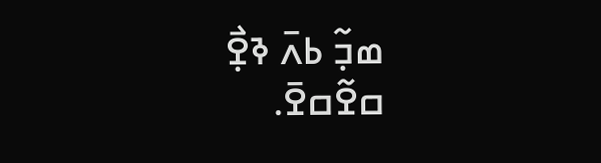ߘߏ߲߬ ߕߍ߫ ߢߐ߲߯ ߛߐ߬ߛߐ߫.